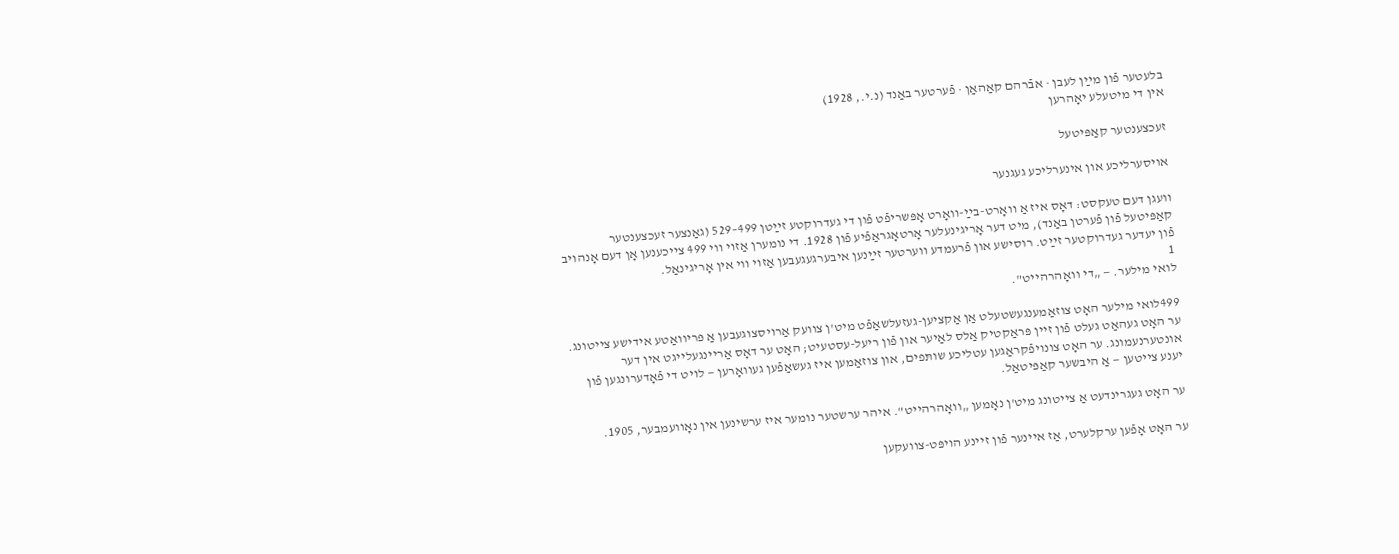בלעטער פֿון מײַן לעבן · אבֿרהם קאַהאַן · פֿערטער באַנד (נ.י., 1928)
אין די מיטעלע יאָהרען

זעכצענטער קאַפּיטעל

אויסערליכע און אינערליכע געגנער

װעגן דעם טעקסט: דאָס איז אַ װאָרט-בײַ-װאָרט אָפּשריפֿט פֿון די געדרוקטע זײַטן 499–529 (גאַנצער זעכצענטער קאַפּיטעל פֿון פֿערטן באַנד), מיט דער אָריגינעלער אָרטאָגראַפֿיע פֿון 1928. די נומערן אַזױ װי 499 צײכענען אָן דעם אָנהױב פֿון יעדער געדרוקטער זײַט. רוסישע און פֿרעמדע װערטער זײַנען איבערגעגעבען אַזױ װי אין אָריגינאַל.
1
לואי מילער. — „די וואָהרהייט".

499לואי מילער האָט צוזאַמענגעשטעלט אַן אַקציען-געזעלשאַפֿט מיט'ן צוועק אַרױסצוגעבען אַ פּריוואַטע אידישע צייטונג. ער האָט געהאַט געלט פֿון זיין פּראַקטיק אַלס לאַיער און פֿון ריעל-עסטעיט; האָט ער דאָס אַריינגעלייגט אין דער אונטערנעמונג. ער האָט צונױפֿקראַגען עטליכע שותּפים, און צוזאַמען איז געשאַפֿען געוואָרען — לױט די פֿאָדערונגען פֿון יענע צייטען — אַ היבשער קאַפּיטאַל.

ער האָט געגרינדעט אַ צייטונג מיט'ן נאָמען „וואָהרהייט". איהר ערשטער נומער איז ערשינען אין נאָוועמבער, 1905.

ער האָט אָפֿען ערקלערט, אַז איינער פֿון זיינע הױפּט-צוועקען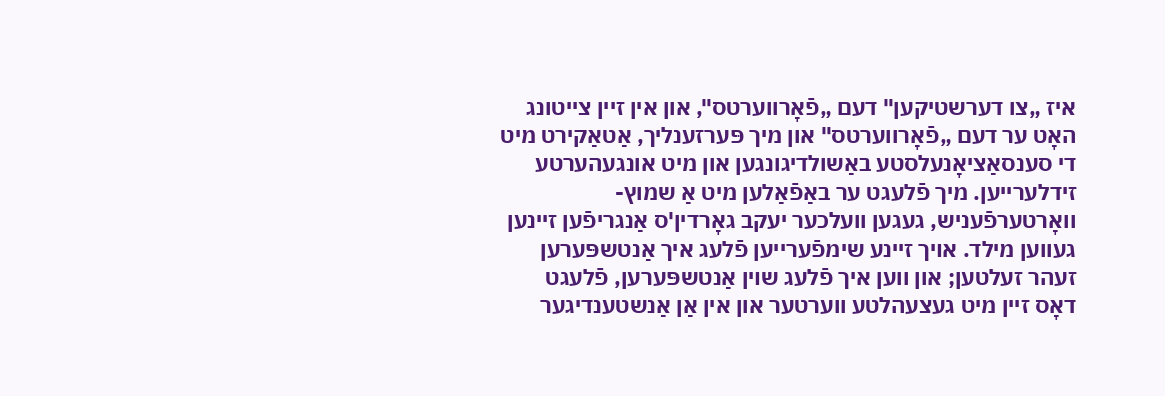איז „צו דערשטיקען" דעם „פֿאָרווערטס", און אין זיין צייטונג האָט ער דעם „פֿאָרווערטס" און מיך פּערזענליך, אַטאַקירט מיט די סענסאַציאָנעלסטע באַשולדיגונגען און מיט אונגעהערטע זידלערייען. מיך פֿלעגט ער באַפֿאַלען מיט אַ שמוץ-וואָרטערפֿעניש, געגען וועלכער יעקב גאָרדין'ס אַנגריפֿען זיינען געווען מילד. אױך זיינע שימפֿערייען פֿלעג איך אַנטשפּערען זעהר זעלטען; און ווען איך פֿלעג שױן אַנטשפּערען, פֿלעגט דאָס זיין מיט געצעהלטע ווערטער און אין אַן אַנשטענדיגער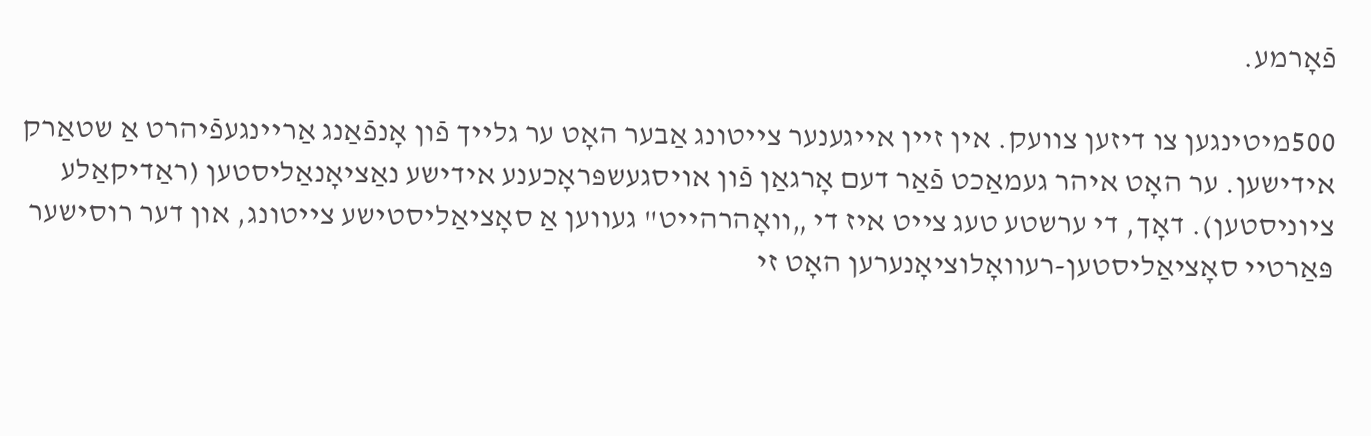פֿאָרמע.

500מיטינגען צו דיזען צוועק. אין זיין אייגענער צייטונג אַבער האָט ער גלייך פֿון אָנפֿאַנג אַריינגעפֿיהרט אַ שטאַרק אידישען. ער האָט איהר געמאַכט פֿאַר דעם אָרגאַן פֿון אױסגעשפּראָכענע אידישע נאַציאָנאַליסטען (ראַדיקאַלע ציוניסטען). דאָך, די ערשטע טעג צייט איז די „וואָהרהייט" געווען אַ סאָציאַליסטישע צייטונג, און דער רוסישער פּאַרטיי סאָציאַליסטען-רעוואָלוציאָנערען האָט זי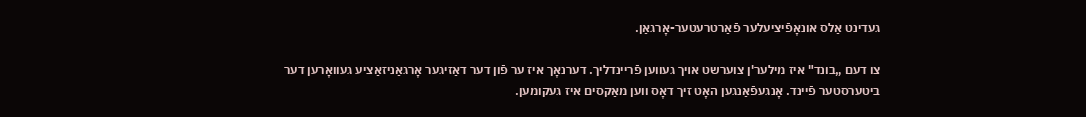געדינט אַלס אונאָפֿיציעלער פֿאַרטרעטער-אָרגאַן.

צו דעם „בונד" איז מילער'ן צוערשט אױך געווען פֿריינדליך. דערנאָך איז ער פֿון דער דאַזיגער אָרגאַניזאַציע געוואָרען דער ביטערסטער פֿיינד. אָנגעפֿאַנגען האָט זיך דאָס ווען מאַקסים איז געקומען.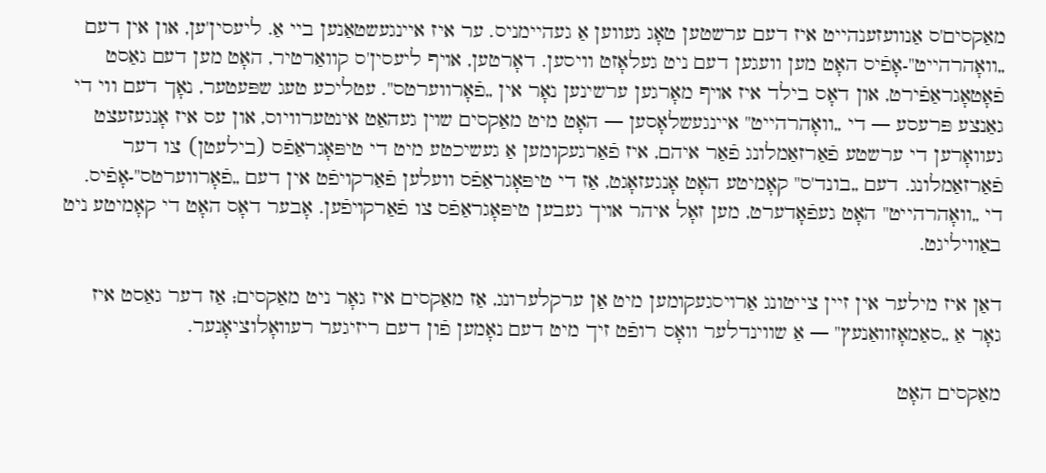מאַקסים'ס אַנוועזענהייט איז דעם ערשטען טאָג געווען אַ געהיימניס. ער איז איינגעשטאַנען ביי אַ. ליעסין'ען, און אין דעם „וואָהרהייט"-אָפֿיס האָט מען וועגען דעם ניט געלאָזט וויסען. דאָרטען, אױף ליעסין'ס קוואַרטיר, האָט מען דעם גאַסט פֿאָטאָגראַפֿירט, און דאָס בילד איז אױף מאָרגען ערשינען נאָר אין „פֿאָרווערטס". עטליכע טעג שפּעטער, נאָך דעם ווי די גאַנצע פּרעסע — די „וואָהרהייט" איינגעשלאָסען — האָט מיט מאַקסים שױן געהאַט אינטערוויוס, און עס איז אָנגעזעצט געוואָרען די ערשטע פֿאַרזאַמלונג פֿאַר איהם, איז פֿאַרגעקומען אַ געשיכטע מיט די טיפּאָגראַפֿס (בילעטן) צו דער פֿאַרזאַמלונג. דעם „בונד'ס" קאָמיטע האָט אָנגעזאָגט, אַז די טיפּאָגראַפֿס וועלען פֿאַרקויפֿט אין דעם „פֿאָרווערטס"-אָפֿיס. די „וואָהרהייט" האָט געפֿאָדערט, מען זאָל איהר אױך געבען טיפּאָגראַפֿס צו פֿאַרקױפֿען. אָבער דאָס האָט די קאָמיטע ניט באַוויליגט.

דאַן איז מילער אין זיין צייטונג אַרױסגעקומען מיט אַן ערקלערונג, אַז מאַקסים איז גאָר ניט מאַקסים; אַז דער גאַסט איז גאָר אַ „סאַמאָזוואַנעץ" — אַ שווינדלער וואָס רופֿט זיך מיט דעם נאָמען פֿון דעם ריזיגער רעוואָלוציאָנער.

מאַקסים האָט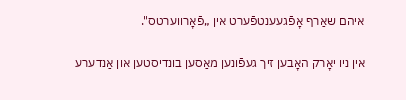איהם שאַרף אָפֿגעענטפֿערט אין „פֿאָרווערטס".

אין ניו יאָרק האָבען זיך געפֿונען מאַסען בונדיסטען און אַנדערע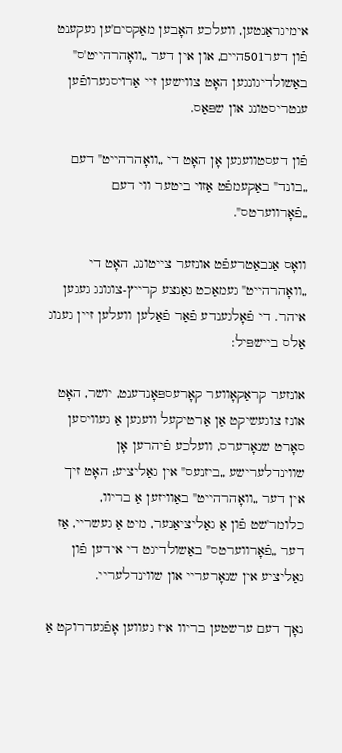אימיגראַנטען, וועלכע האָבען מאַקסים'ען געקענט פֿון דער501היים, און אין דער „וואָהרהייט'ס" באַשולדיגונגען האָט צווישען זיי אַרױסגערופֿען ענטריסטונג און שפּאַס.

פֿון דעסטוועגען אָן האָט די „וואָהרהייט" דעם „בונד" באַקעמפֿט אַזױ ביטער ווי דעם „פֿאָרווערטס".

וואָס אַנבאַטרעפֿט אונזער צייטונג, האָט די „וואָהרהייט" געמאַכט גאַנצע קרייץ-צוגונג געגען איהר. די פֿאָלגענדע פֿאַר פֿאַלען וועלען זיין גענוג אַלס ביישפּיל:

אונזער קראַקאָווער קאָרעספּאָנדענט, יושר, האָט אונז צוגעשיקט אַן אַרטיקעל וועגען אַ געוויסען סאָרט שנאָרערס, וועלכע פֿיהרען אָן שווינדלערישע „ביזנעס" אין גאַליציע; האָט זיך אין דער „וואָהרהייט" באַוויזען אַ בריוו, כלומר'שט פֿון אַ גאַליציאַנער, מיט אַ געשריי, אַז דער „פֿאָרווערטס" באַשולדיגט די אידען פֿון גאַליציע אין שנאָרעריי און שווינדלעריי.

נאָך דעם ערשטען בריוו איז געווען אָפֿגעדרוקט אַ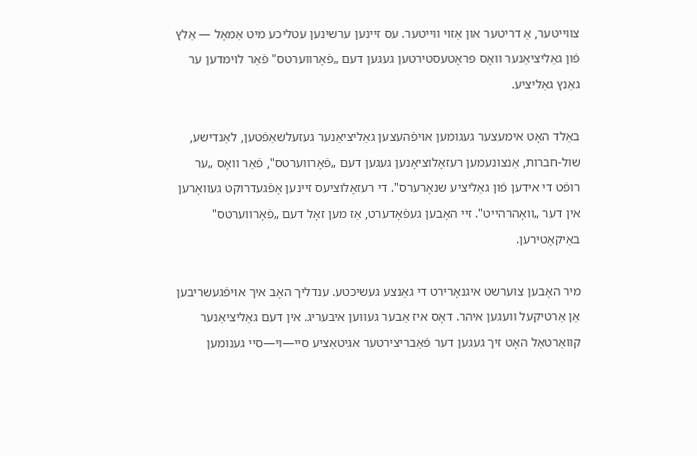צווייטער, אַ דריטער און אַזױ ווייטער. עס זיינען ערשינען עטליכע מיט אַמאָל — אַלץ פֿון גאַליציאַנער וואָס פּראָטעסטירטען געגען דעם „פֿאָרווערטס" פֿאַר לױמדען ער גאַנץ גאַליציע.

באַלד האָט אימעצער געגומען אױפֿהעצען גאַליציאַנער געזעלשאַפֿטען, לאַנדישע, שול-חברות, אַנצונעמען רעזאָלוציאָנען געגען דעם „פֿאָרווערטס", פֿאַר וואָס „ער רופֿט די אידען פֿון גאַליציע שנאָרערס". די רעזאָלוציעס זיינען אָפֿגעדרוקט געוואָרען אין דער „וואָהרהייט". זיי האָבען געפֿאָדערט, אַז מען זאָל דעם „פֿאָרווערטס" באַיקאָטירען.

מיר האָבען צוערשט איגנאָרירט די גאַנצע געשיכטע. ענדליך האָב איך אױפֿגעשריבען אַן אַרטיקעל וועגען איהר. דאָס איז אַבער געווען איבעריג. אין דעם גאַליציאַנער קוואַרטאַל האָט זיך געגען דער פֿאַבריצירטער אגיטאַציע סיי—וי—סיי גענומען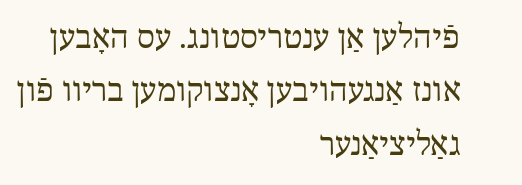פֿיהלען אַן ענטריסטונג. עס האָבען אונז אַנגעהױבען אָנצוקומען בריוו פֿון גאַליציאַנער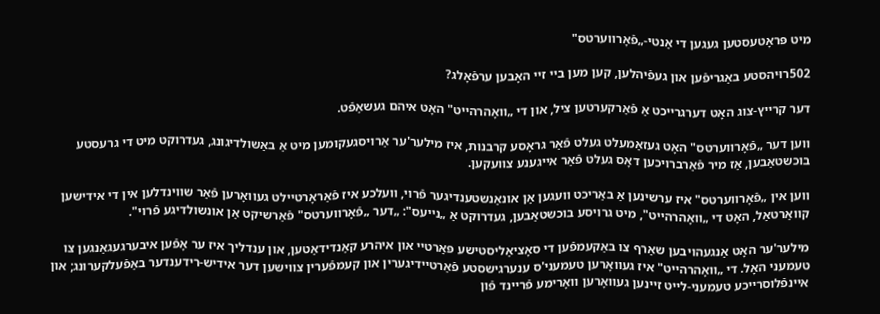מיט פּראָטעסטען געגען די אַנטי-„פֿאָרווערטס"

502רוּיהסטע באַגריפֿען און געפֿיהלען, קען מען ביי זיי האָבען ערפֿאָלג?

דער קרייץ-צוג האָט דערגרייכט אַ פֿאַרקערטען ציל, און די „וואָהרהייט" האָט איהם געשאַפֿט.

ווען דער „פֿאָרווערטס" האָט געזאַמעלט געלט פֿאַר גראָסע קרבנות, איז מילער'ער אַרױסגעקומען מיט אַ באַשולדיגונג, געדרוקט מיט די גרעסטע בוכשטאַבען, אַז מיר פֿאַרברױכען דאָס געלט פֿאַר אייגענע צוועקען.

ווען אין „פֿאָרווערטס" איז ערשינען אַ באַריכט וועגען אַן אונאַנשטענדיגער פֿרױ, וועלכע איז פֿאַראָרטיילט געוואָרען פֿאַר שווינדלען אין די אידישען קוואַרטאַל, האָט די „וואָהרהייט", מיט גרױסע בוכשטאַבען, געדרוקט אַ „נייעס": „דער „פֿאָרווערטס" פֿאַרשיקט אַן אונשולדיגע פֿרױ".

מילער'ער האָט אַנגעהױבען שאַרף צו באַקעמפֿען די סאָציאַליסטישע פּאַרטיי און איהרע קאַנדידאַטען, און ענדליך איז ער אָפֿען איבערגעגאַנגען צו טעמעני האָל. די „וואָהרהייט" איז געוואָרען טעמעני'ס ענערגישסטע פֿאַרטיידיגערין און קעמפֿערין צווישען דער אידיש-רידענדער באַפֿעלקערונג; און איינפֿלוסרייכע טעמעני-לייט זיינען געוואָרען וואָרימע פֿריינד פֿון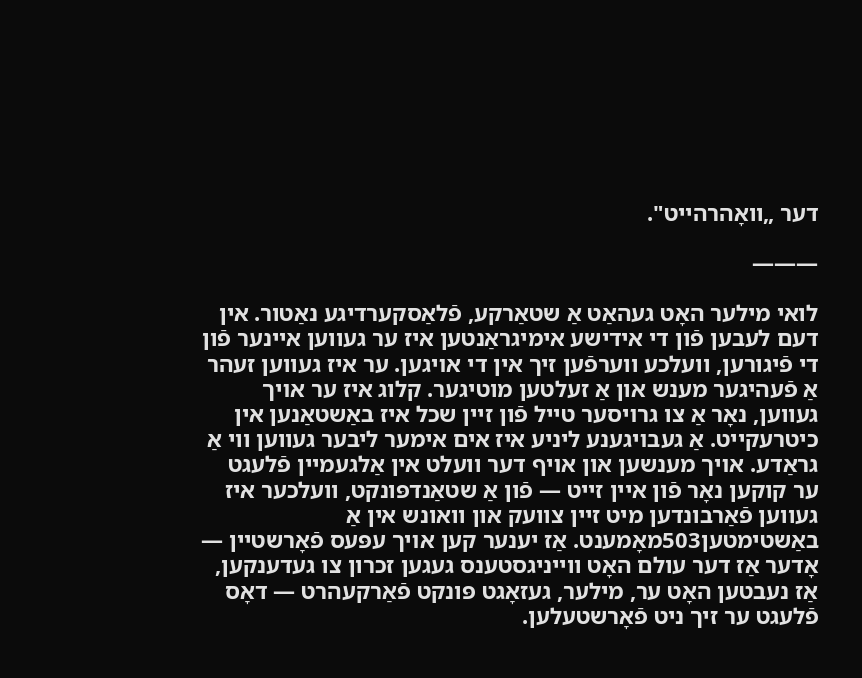דער „וואָהרהייט".

———

לואי מילער האָט געהאַט אַ שטאַרקע, פֿלאַסקערדיגע נאַטור. אין דעם לעבען פֿון די אידישע אימיגראַנטען איז ער געווען איינער פֿון די פֿיגורען, וועלכע ווערפֿען זיך אין די אױגען. ער איז געווען זעהר אַ פֿעהיגער מענש און אַ זעלטען מוטיגער. קלוג איז ער אױך געווען, נאָר אַ צו גרױסער טייל פֿון זיין שכל איז באַשטאַנען אין כיטרעקייט. אַ געבױגענע ליניע איז אים אימער ליבער געווען ווי אַ גראַדע. אױך מענשען און אױף דער וועלט אין אַלגעמיין פֿלעגט ער קוקען נאָר פֿון איין זייט — פֿון אַ שטאַנדפּונקט, וועלכער איז געווען פֿאַרבונדען מיט זיין צוועק און וואונש אין אַ באַשטימטען503מאָמענט. אַז יענער קען אױך עפּעס פֿאָרשטיין — אָדער אַז דער עולם האָט ווייניגסטענס געגען זכרון צו געדענקען, אַז נעבטען האָט ער, מילער, געזאָגט פּונקט פֿאַרקעהרט — דאָס פֿלעגט ער זיך ניט פֿאָרשטעלען.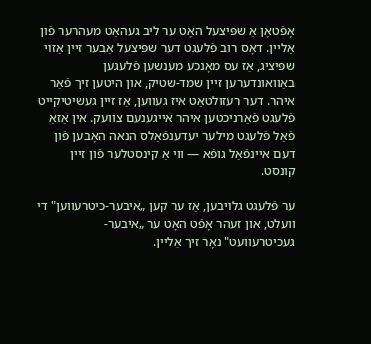אָפֿטאָן אַ שפּיצעל האָט ער ליב געהאַט מעהרער פֿון אַליין. דאָס רוב פֿלעגט דער שפּיצעל אַבער זיין אַזױ שפּיציג, אַז עס מאָנכע מענשען פֿלעגען באַוואונדערען זיין שמד-שטיק, און היטען זיך פֿאַר איהר. דער רעזולטאַט איז געווען, אַז זיין געשיטיקייט פֿלעגט פֿאַרניכטען איהר אייגענעם צוועק. אין אַזאַ פֿאַל פֿלעגט מילער יעדענפֿאַלס הנאה האָבען פֿון דעם איינפֿאַל גופֿא — ווי אַ קינסטלער פֿון זיין קונסט.

ער פֿלעגט גלױבען, אַז ער קען „איבער-כיטרעווען" די וועלט, און זעהר אָפֿט האָט ער „איבער-געכיטרעוועט" נאָר זיך אַליין.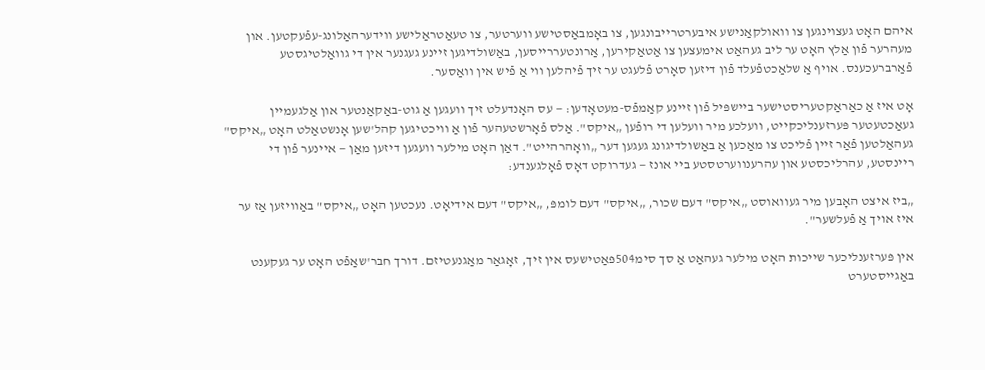איהם האָט געצוינגען צו וואולקאַנישע איבערטרייבונגען, צו באָמבאַסטישע ווערטער, צו טעאַטראַלישע ווידערהאַלונג-עפֿעקטען. און מעהרער פֿון אַלץ האָט ער ליב געהאַט אימעצען צו אַטאַקירען, אַרונטעררייסען, באַשולדיגען זיינע געגנער אין די גוואַלטיגסטע פֿאַרברעכענס. אױף אַ שלאַכטפֿעלד פֿון דיזען סאָרט פֿלעגט ער זיך פֿיהלען ווי אַ פֿיש אין וואַסער.

אָט איז אַ כאַראַקטעריסטישער ביישפּיל פֿון זיינע קאַמפֿס-מעטאָדען: — עס האָנדעלט זיך וועגען אַ גוט-באַקאַנטער און אַלגעמיין געאַכטעטער פּערזענליכקייט, וועלכע מיר וועלען די רופֿען „איקס". אַלס פֿאָרשטעהער פֿון אַ וויכטיגען קהל'שען אָנשטאַלט האָט „איקס" געהאַלטען פֿאַר זיין פֿליכט צו מאַכען אַ באַשולדיגונג געגען דער „וואָהרהייט". דאַן האָט מילער וועגען דיזען מאַן — איינער פֿון די ריינסטע, עהרליכסטע און עהרענווערטסטע ביי אונז — געדרוקט דאָס פֿאָלגענדע:

„ביז איצט האָבען מיר געוואוסט „איקס" דעם שכור, „איקס" דעם לומפּ, „איקס" דעם אידיאָט. נעכטען האָט „איקס" באַוויזען אַז ער איז אױך אַ פֿעלשער".

אין פּערזענליכער שייכות האָט מילער געהאַט אַ סך סימ504פּאַטישעס אין זיך, זאָגאַר מאַגנעטיזם. דורך חבר'שאַפֿט האָט ער געקענט באַגייסטערט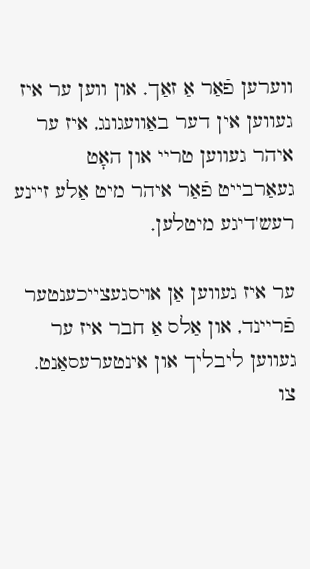ווערען פֿאַר אַ זאַך. און ווען ער איז געווען אין דער באַוועגונג, איז ער איהר געווען טריי און האָט געאַרבייט פֿאַר איהר מיט אַלע זיינע רעש'דיגע מיטלען.

ער איז געווען אַן אױסגעצייכענטער פֿריינד, און אַלס אַ חבר איז ער געווען ליבליך און אינטערעסאַנט. צו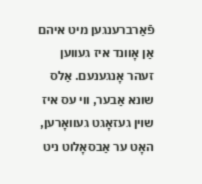פֿאַרברענגען מיט איהם אַן אָוונד איז געווען זעהר אָנגענעם. אַלס שונא אַבער, ווי עס איז שױן געזאָגט געוואָרען, האָט ער אַבסאָלוט ניט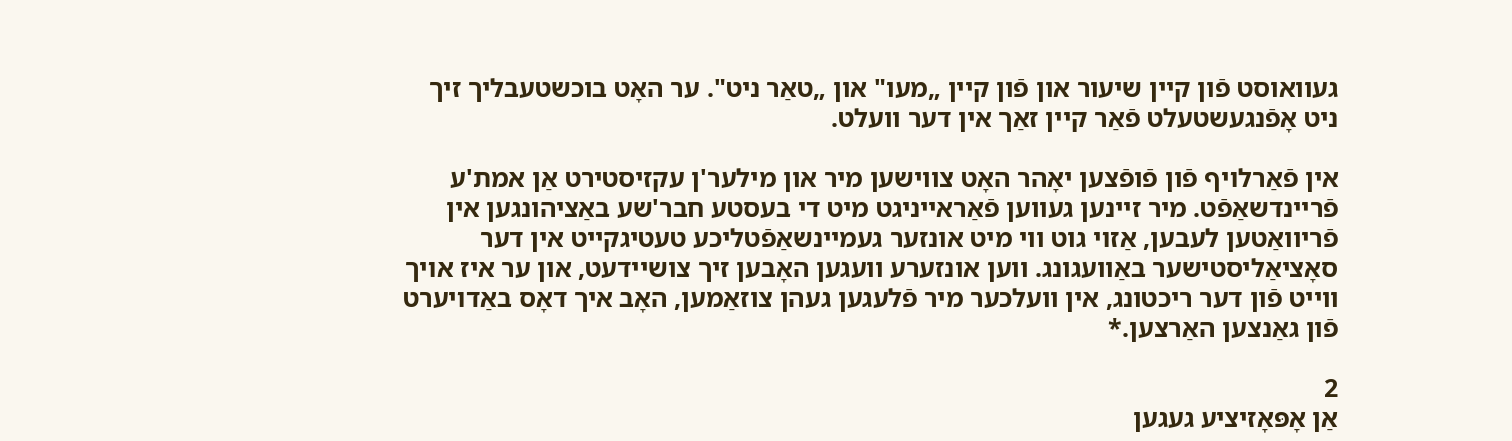געוואוסט פֿון קיין שיעור און פֿון קיין „מעו" און „טאַר ניט". ער האָט בוכשטעבליך זיך ניט אָפֿנגעשטעלט פֿאַר קיין זאַך אין דער וועלט.

אין פֿאַרלױף פֿון פֿופֿצען יאָהר האָט צווישען מיר און מילער'ן עקזיסטירט אַן אמת'ע פֿריינדשאַפֿט. מיר זיינען געווען פֿאַראייניגט מיט די בעסטע חבר'שע באַציהונגען אין פֿריוואַטען לעבען, אַזױ גוט ווי מיט אונזער געמיינשאַפֿטליכע טעטיגקייט אין דער סאָציאַליסטישער באַוועגונג. ווען אונזערע וועגען האָבען זיך צושיידעט, און ער איז אױך ווייט פֿון דער ריכטונג, אין וועלכער מיר פֿלעגען געהן צוזאַמען, האָב איך דאָס באַדױערט פֿון גאַנצען האַרצען.*

2
אַן אָפּאָזיציע געגען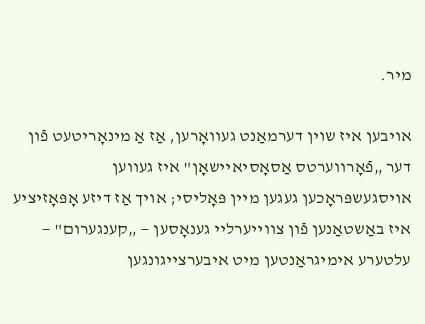מיר.

אױבען איז שױן דערמאַנט געוואָרען, אַז אַ מינאָריטעט פֿון דער „פֿאָרווערטס אַסאָסיאיישאָן" איז געווען אױסגעשפּראָכען געגען מיין פּאָליסי; אױך אַז דיזע אָפּאָזיציע איז באַשטאַנען פֿון צווייערליי גענאָסען — „קענגערום" — עלטערע אימיגראַנטען מיט איבערצייגונגען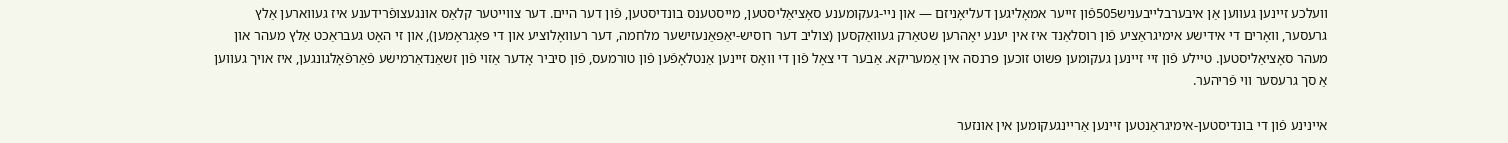וועלכע זיינען געווען אַן איבערבלייבעניש505פֿון זייער אמאָליגען דעליאָניזם — און ניי-געקומענע סאָציאַליסטען, מייסטענס בונדיסטען, פֿון דער היים. דער צווייטער קלאַס אונגעצופֿרידענע איז געווארען אַלץ גרעסער, וואָרים די אידישע אימיגראַציע פֿון רוסלאַנד איז אין יענע יאָהרען שטאַרק געוואַקסען (צוליב דער רוסיש-יאַפּאַנעזישער מלחמה, דער רעוואָלוציע און די פּאָגראָמען), און זי האָט געבראַכט אַלץ מעהר און מעהר סאָציאַליסטען. טײלע פֿון זיי זיינען געקומען פּשוט זוכען פּרנסה אין אַמעריקא. אַבער די צאָל פֿון די וואָס זיינען אַנטלאָפֿען פֿון טורמעס, פֿון סיביר אָדער אַזױ פֿון זשאַנדאַרמישע פֿאַרפֿאָלגונגען, איז אױך געווען אַ סך גרעסער ווי פֿריהער.

איינינע פֿון די בונדיסטען-אימיגראַנטען זיינען אַריינגעקומען אין אונזער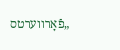„פֿאָרווערטס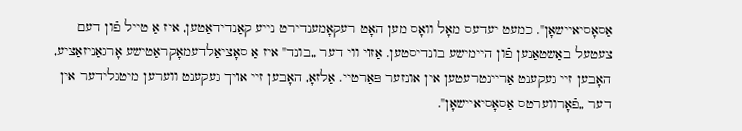אַסאָסיאיישאָן". כמעט יעדעס מאָל וואָס מען האָט רעקאָמענדירט נייע קאַנדידאַטען, איז אַ טייל פֿון דעם צעטעל באַשטאַנען פֿון היימישע בונדיסטען. אַזױ ווי דער „בונד" איז אַ סאָציאַלדעמאָקראַטישע אָרגאַניזאַציע, האָבען זיי געקענט אַריינטרעטען אין אונזער פּאַרטיי. אַלזאָ, האָבען זיי אױך געקענט ווערען מיטגלידער אין דער „פֿאָרווערטס אַסאָסיאיישאָן".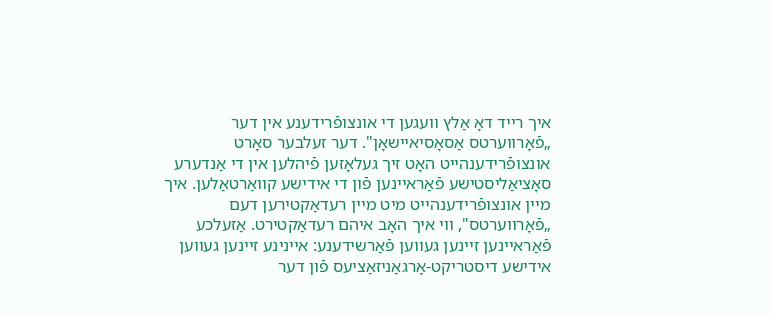איך רייד דאָ אַלץ וועגען די אונצופֿרידענע אין דער „פֿאָרווערטס אַסאָסיאיישאָן". דער זעלבער סאָרט אונצופֿרידענהייט האָט זיך געלאָזען פֿיהלען אין די אַנדערע סאָציאַליסטישע פֿאַראיינען פֿון די אידישע קוואַרטאַלען. איך מיין אונצופֿרידענהייט מיט מיין רעדאַקטירען דעם „פֿאָרווערטס", ווי איך האָב איהם רעדאַקטירט. אַזעלכע פֿאַראיינען זיינען געווען פֿאַרשידענע: איינינע זיינען געווען אידישע דיסטריקט-אָרגאַניזאַציעס פֿון דער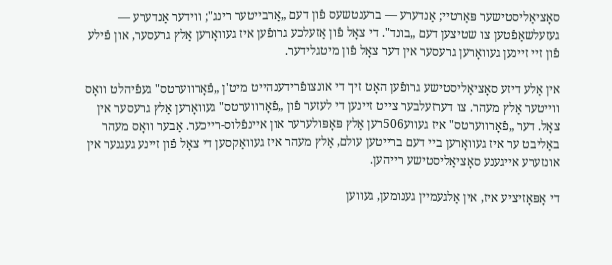סאָציאַליסטישער פּאַרטיי; אַנדערע — ברענטשעס פֿון דעם „אַרבייטער רינג"; ווידער אַנדערע — געזעלשאַפֿטען צו שטיצען דעם „בונד". די צאָל פֿון אַזעלכע גרופֿען איז געוואָרען אַלץ גרעסער, און פֿילע פֿון זיי זיינען געוואָרען גרעסער אין דער צאָל פֿון מיטגלידער.

אין אַלע דיזע סאָציאַליסטישע גרופֿען האָט זיך די אונצופֿרידענהייט מיט'ן „פֿאָרווערטס" געפֿיהלט וואָס ווייטער אַלץ מעהר. צו דערזעלבער צייט זיינען די לעזער פֿון „פֿאָרווערטס" געוואָרען אַלץ גרעסער אין צאָל. דער „פֿאָרווערטס" איז געווע506רען אַלץ פּאָפּולערער און איינפֿלוס-רייכער. אַבער וואָס מעהר באַליבט ער איז געוואָרען ביי דעם ברייטען עולם, אַלץ מעהר איז געוואַקסען די צאָל פֿון זיינע געגנער אין אונזערע אייגענע סאָציאַליסטישע רייהען.

די אָפּאָזיציע איז, אין אַלגעמיין גענומען, געווען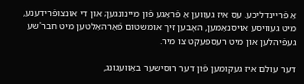אַ פֿריינדליכע. עס איז געווען אַ פֿראַגע פֿון מיינונגען; און די אונצופֿרידענע, מיט געוויסע אױסנאַמען, האָבען זיך אומשטום פֿאַרהאַלטען מיט חבר'שע געפֿיהלען און מיט רעספּעקט צו מיר.

דער עולם איז געקומען פֿון דער רוסישער באַוועגונג,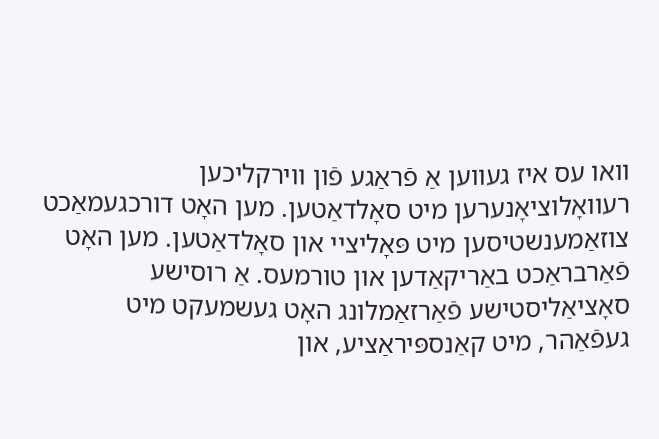וואו עס איז געווען אַ פֿראַגע פֿון ווירקליכען רעוואָלוציאָנערען מיט סאָלדאַטען. מען האָט דורכגעמאַכט צוזאַמענשטיסען מיט פּאָליציי און סאָלדאַטען. מען האָט פֿאַרבראַכט באַריקאַדען און טורמעס. אַ רוסישע סאָציאַליסטישע פֿאַרזאַמלונג האָט געשמעקט מיט געפֿאַהר, מיט קאַנספּיראַציע, און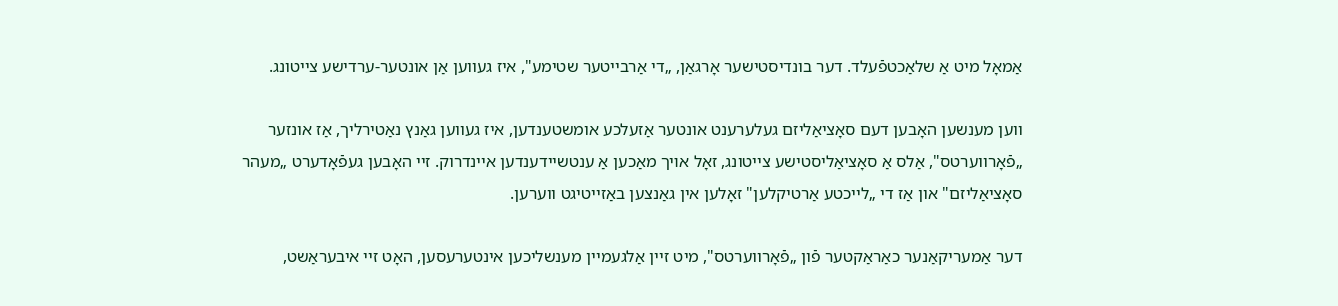אַמאָל מיט אַ שלאַכטפֿעלד. דער בונדיסטישער אָרגאַן, „די אַרבייטער שטימע", איז געווען אַן אונטער-ערדישע צייטונג.

ווען מענשען האָבען דעם סאָציאַליזם געלערענט אונטער אַזעלכע אומשטענדען, איז געווען גאַנץ נאַטירליך, אַז אונזער „פֿאָרווערטס", אַלס אַ סאָציאַליסטישע צייטונג, זאָל אױך מאַכען אַ ענטשיידענדען איינדרוק. זיי האָבען געפֿאָדערט „מעהר סאָציאַליזם" און אַז די „לייכטע אַרטיקלען" זאָלען אין גאַנצען באַזייטיגט ווערען.

דער אַמעריקאַנער כאַראַקטער פֿון „פֿאָרווערטס", מיט זיין אַלגעמיין מענשליכען אינטערעסען, האָט זיי איבעראַשט,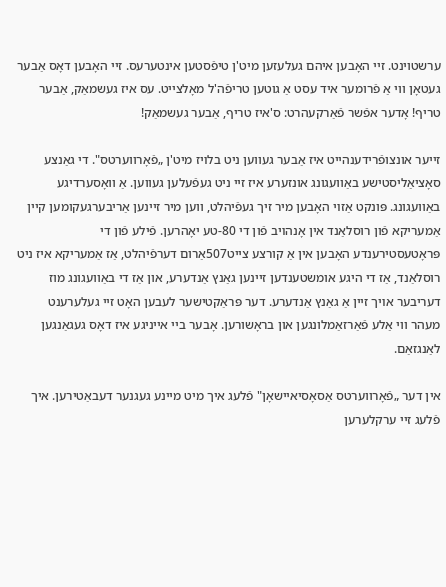ערשטוינט. זיי האָבען איהם געלעזען מיט'ן טיפֿסטען אינטערעס. זיי האָבען דאָס אַבער געטאָן ווי אַ פֿרומער איד עסט אַ גוטען טריפֿה'ל מאָלצייט. עס איז געשמאַק, אַבער טריף! אָדער אפֿשר פֿאַרקעהרט: ס'איז טריף, אַבער געשמאַק!

זייער אונצופֿרידענהייט איז אַבער געווען ניט בלױז מיט'ן „פֿאָרווערטס". די גאַנצע סאָציאַליסטישע באַוועגונג אונזערע איז זיי ניט געפֿעלען געווען. אַ וואָסערדיגע באַוועגונג. פּונקט אַזױ האָבען מיר זיך געפֿיהלט, ווען מיר זיינען אַריבערגעקומען קיין אַמעריקא פֿון רוסלאַנד אין אָנהױב פֿון די 80-טע יאָהרען. פֿילע פֿון די פּראָטעסטירענדע האָבען אין אַ קורצע צייט507אַרום דערפֿיהלט, אַז אַמעריקא איז ניט רוסלאַנד, אַז די היגע אומשטענדען זיינען גאַנץ אַנדערע, און אַז די באַוועגונג מוז דעריבער אױך זיין אַ גאַנץ אַנדערע. דער פּראַקטישער לעבען האָט זיי געלערענט מעהר ווי אַלע פֿאַרזאַמלונגען און בראָשורען. אָבער ביי אייניגע איז דאָס געגאַנגען לאַנגזאַם.

אין דער „פֿאָרווערטס אַסאָסיאיישאָן" פֿלעג איך מיט מיינע געגנער דעבאַטירען. איך פֿלעג זיי ערקלערען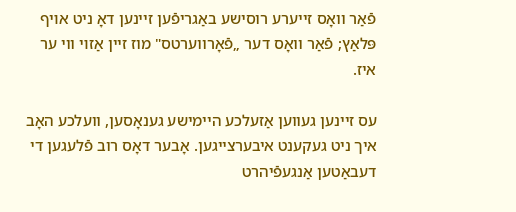פֿאַר וואָס זייערע רוסישע באַגריפֿען זיינען דאָ ניט אױף פּלאַץ; פֿאַר וואָס דער „פֿאָרווערטס" מוז זיין אַזױ ווי ער איז.

עס זיינען געווען אַזעלכע היימישע גענאָסען, וועלכע האָב איך ניט געקענט איבערצייגען. אָבער דאָס רוב פֿלעגען די דעבאַטען אַנגעפֿיהרט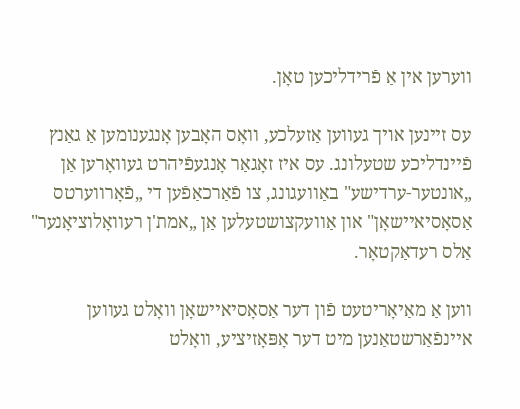ווערען אין אַ פֿרידליכען טאָן.

עס זיינען אױך געווען אַזעלכע, וואָס האָבען אָנגענומען אַ גאַנץ פֿיינדליכע שטעלונג. עס איז זאָגאַר אָנגעפֿיהרט געוואָרען אַן „אונטער-ערדישע" באַוועגונג, צו פֿאַרכאַפֿען די „פֿאָרווערטס אַסאָסיאיישאָן" און אַוועקצושטעלען אַן „אמת'ן רעוואָלוציאָנער" אַלס רעדאַקטאָר.

ווען אַ מאַיאָריטעט פֿון דער אַסאָסיאיישאָן וואָלט געווען איינפֿאַרשטאַנען מיט דער אָפּאָזיציע, וואָלט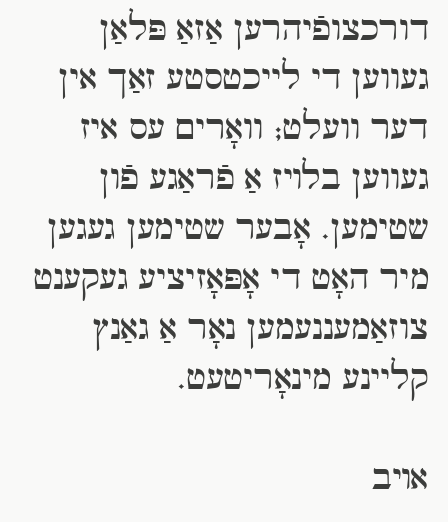דורכצופֿיהרען אַזאַ פּלאַן געווען די לייכטסטע זאַך אין דער וועלט; וואָרים עס איז געווען בלױז אַ פֿראַגע פֿון שטימען. אָבער שטימען געגען מיר האָט די אָפּאָזיציע געקענט צוזאַמעננעמען נאָר אַ גאַנץ קליינע מינאָריטעט.

אױב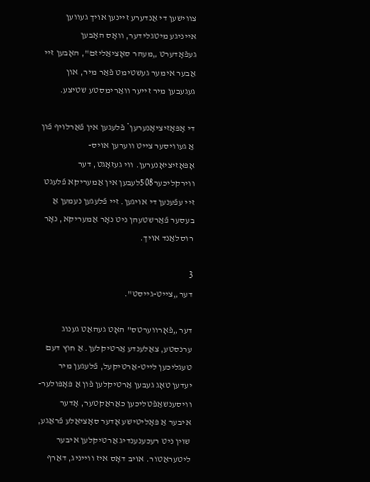צווישען די אַנדערע זיינען אױך געווען אייניגע מיטגלידער, וואָס האָבען געפֿאָדערט „מעהר סאָציאַליזם", האָבען זיי אַבער אימער געשטימט פֿאַר מיר, און געגעבען מיר זייער וואַרימסטע שטיצע.

די אָפּאָזיציאָנערען* פֿלעגען אין פֿאַרלױף פֿון אַ געוויסער צייט ווערען אױס-אָפּאָזיציאָנערען. ווי געזאָגט, דער ווירקליכער508לעבען אין אַמעריקא פֿלעגט זיי עפֿענען די אױגען. זיי פֿלעגען נעמען אַ בעסער פֿאַרשטעהן ניט נאָר אַמעריקא, נאָר רוסלאַנד אױך.

3
דער „צייט-גייסט".

דער „פֿאָרווערטס" האָט געהאַט גענוג ערנסטע, צאַלענדע אַרטיקלען. אַ חוץ דעם טעגליכען לייט-אַרטיקעל, פֿלעגען מיר יעדען טאָג געבען אַרטיקלען פֿון אַ פּאָפּולער-וויסענשאַפֿטליכען כאַראַקטער, אָדער איבער אַ פּאָליטישע אָדער סאָציאַלע פֿראַגע, שױן ניט רעכענענדיג אַרטיקלען איבער ליטעראַטור. אױב דאָס איז ווייניג, דאַרף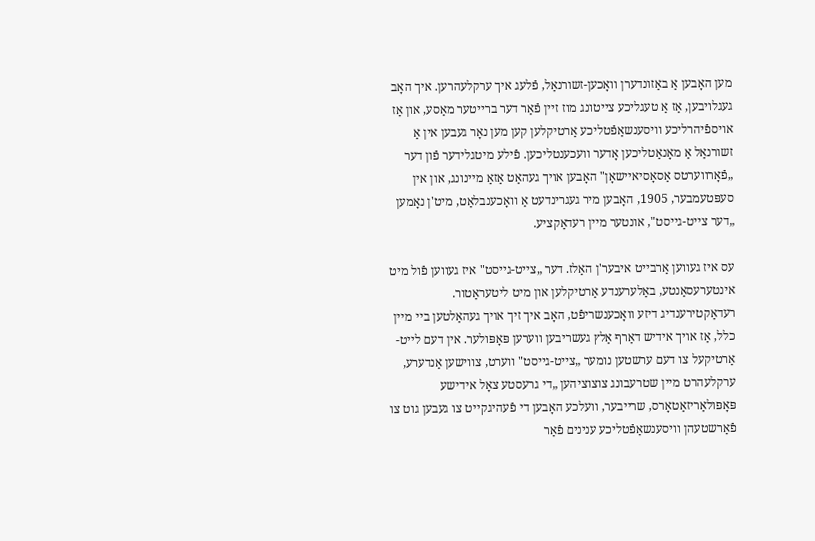מען האָבען אַ באַזונדערן וואָכען-זשורנאַל, פֿלעג איך ערקלעהרען. איך האָב געגלױבען, אַז אַ טעגליכע צייטונג מוז זיין פֿאַר דער ברייטער מאַסע, און אַז אױספֿיהרליכע וויסענשאַפֿטליכע אַרטיקלען קען מען נאָר געבען אין אַ זשורנאַל אַ מאָנאַטליכען אָדער וועכענטליכען. פֿילע מיטגלידער פֿון דער „פֿאָרווערטס אַסאָסיאיישאָן" האָבען אױך געהאַט אַזאַ מיינונג, און אין סעפּטעמבער, 1905, האָבען מיר געגרינדעט אַ וואָכענבלאַט, מיט'ן נאָמען „דער צייט-גייסט", אונטער מיין רעדאַקציע.

עס איז געווען אַרבייט איבער'ן האַלז. דער „צייט-גייסט" איז געווען פֿול מיט אינטערעסאַנטע, באַלערענדע אַרטיקלען און מיט ליטעראַטור. רעדאַקטירענדיג דיזע וואָכענשריפֿט, האָב איך זיך אױך געהאַלטען ביי מיין כלל, אַז אױך אידיש דאַרף אַלץ געשריבען ווערען פּאָפּולער. אין דעם לייט-אַרטיקעל צו דעם ערשטען נומער „צייט-גייסט" ווערט, צווישען אַנדערע, ערקלעהרט מיין שטרעבונג צוצוציהען „די גרעסטע צאָל אידישע פּאָפּולאַריזאַטאָרס, שרייבער, וועלכע האָבען די פֿעהיגקייט צו געבען גוט צו פֿאַרשטעהן וויסענשאַפֿטליכע ענינים פֿאַר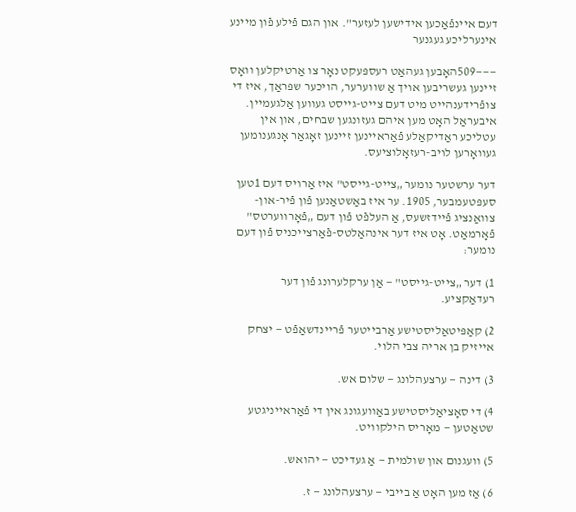דעם איינפֿאַכען אידישען לעזער". און הגם פֿילע פֿון מיינע אינערליכע געגנער

———509האָבען געהאַט רעספּעקט נאָר צו אַרטיקלען וואָס זיינען געשריבען אױך אַ שווערער, הויכער שפּראַך, איז די צופֿרידענהייט מיט דעם צייט-גייסט געווען אַלגעמיין. איבעראַל האָט מען איהם געזונגען שבחים, און אין עטליכע ראַדיקאַלע פֿאַראיינען זיינען זאָגאַר אָנגענומען געוואָרען לױב-רעזאָלוציעס.

דער ערשטער נומער „צייט-גייסט" איז אַרױס דעם 1טען סעפּטעמבער, 1905. ער איז באַשטאַנען פֿון פֿיר-און-צוואַנציג פֿיידזשעס, אַ העלפֿט פֿון דעם „פֿאָרווערטס" פֿאָרמאַט. אָט איז דער אינהאַלטס-פֿאַרצייכניס פֿון דעם נומער:

1) דער „צייט-גייסט" — אַן ערקלערונג פֿון דער רעדאַקציע.

2) קאַפּיטאַליסטישע אַרבייטער פֿריינדשאַפֿט — יצחק אייזיק בן אריה צבי הלוי.

3) דינה — ערצעהלונג — שלום אש.

4) די סאָציאַליסטישע באַוועגונג אין די פֿאַראייניגטע שטאַטען — מאָריס הילקוויט.

5) וועגנום און שולמית — אַ געדיכט — יהואש.

6) אַז מען האָט אַ בייבי — ערצעהלונג — ז.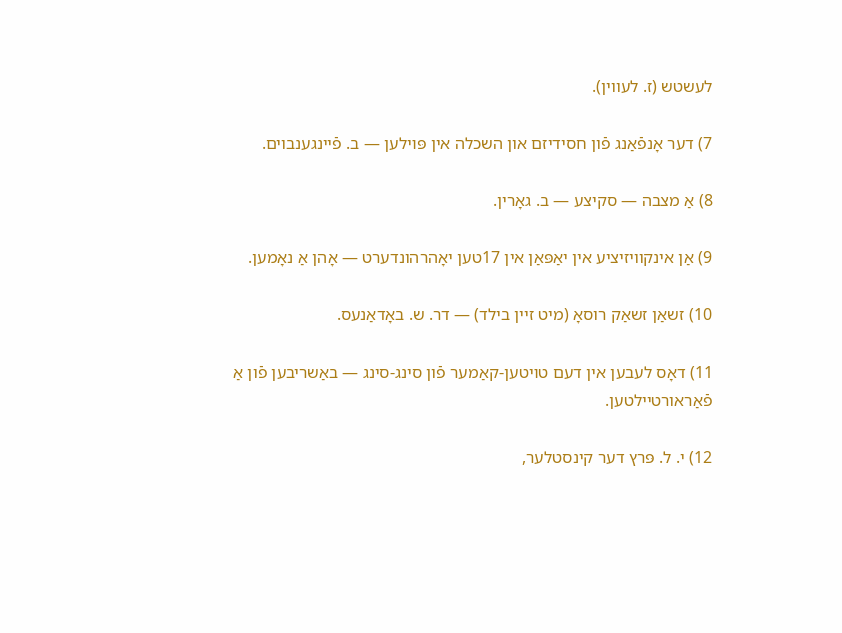לעשטש (ז. לעווין).

7) דער אָנפֿאַנג פֿון חסידיזם און השכלה אין פּױלען — ב. פֿיינגענבוים.

8) אַ מצבה — סקיצע — ב. גאָרין.

9) אַן אינקוויזיציע אין יאַפּאַן אין 17טען יאָהרהונדערט — אָהן אַ נאָמען.

10) זשאַן זשאַק רוסאָ (מיט זיין בילד) — דר. ש. באָדאַנעס.

11) דאָס לעבען אין דעם טױטען-קאַמער פֿון סינג-סינג — באַשריבען פֿון אַ פֿאַראורטיילטען.

12) י. ל. פּרץ דער קינסטלער,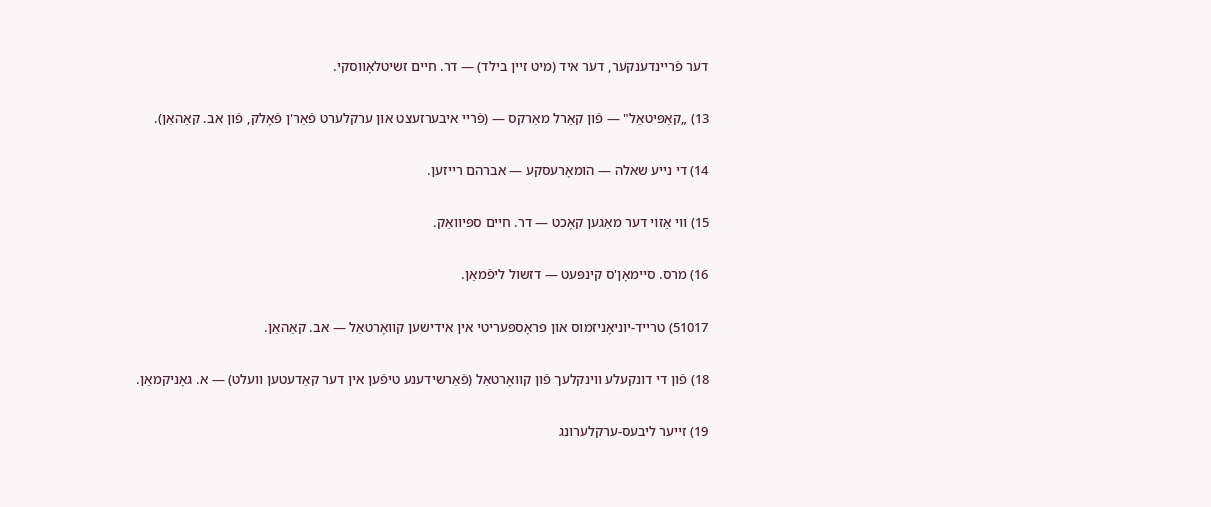דער פֿריינדענקער, דער איד (מיט זיין בילד) — דר. חיים זשיטלאָווסקי.

13) „קאַפּיטאַל" — פֿון קאַרל מאַרקס — (פֿריי איבערזעצט און ערקלערט פֿאַר'ן פֿאָלק, פֿון אב. קאַהאַן).

14) די נייע שאלה — הומאָרעסקע — אברהם רייזען.

15) ווי אַזױ דער מאַגען קאָכט — דר. חיים ספּיוואַק.

16) מרס. סיימאָן'ס קינפּעט — דזשול ליפֿמאַן.

51017) טרייד-יוניאָניזמוס און פּראָספּעריטי אין אידישען קוואָרטאַל — אב. קאַהאַן.

18) פֿון די דונקעלע ווינקלעך פֿון קוואָרטאַל (פֿאַרשידענע טיפֿען אין דער קאַדעטען וועלט) — א. גאָניקמאַן.

19) זייער ליבעס-ערקלערונג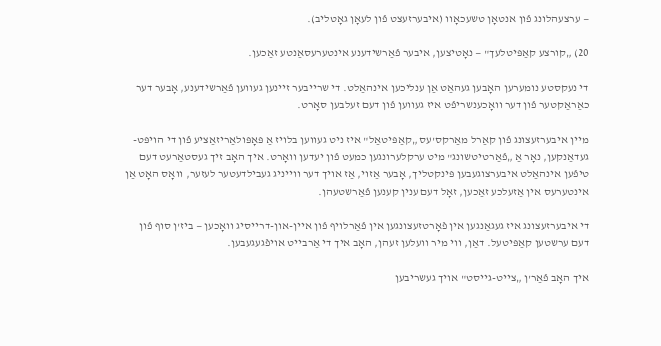— ערצעהלונג פֿון אנטאָן טשעכאָוו (איבערזעצט פֿון לעאָן גאָטליב).

20) „קורצע קאַפּיטלעך" — נאָטיצען, איבער פֿאַרשידענע אינטערעסאַנטע זאַכען.

די נעקסטע נומערען האָבען געהאַט אַן ענליכען אינהאַלט. די שרייבער זיינען געווען פֿאַרשידענע, אָבער דער כאַראַקטער פֿון דער וואָכענשריפֿט איז געווען פֿון דעם זעלבען סאָרט.

מיין איבערזעצונג פֿון קאַרל מאַרקס'עס „קאַפּיטאַל" איז ניט געווען בלױז אַ פּאָפּולאַריזאַציע פֿון די הױפּט-געדאַנקען, נאָר אַ „פֿאַרטיטשונג" מיט ערקלערונגען כמעט פֿון יעדען וואָרט. איך האָב זיך געסטאַרעט דעם טיפֿען אינהאַלט איבערצוגעבען פּינקטליך, אָבער אַזױ, אַז אױך דער ווייניג געבילדעטער לעזער, וואָס האָט אַן אינטערעס אין אַזעלכע זאַכען, זאָל דעם ענין קענען פֿאַרשטעהן.

די איבערזעצונג איז געגאַנגען אין פֿאָרטזעצונגען אין פֿאַרלױף פֿון איין-און-דרייסיג וואָכען — ביז'ן סוף פֿון דעם ערשטען קאַפּיטעל. דאַן, ווי מיר וועלען זעהן, האָב איך די אַרבייט אױפֿגעגעבען.

איך האָב פֿאַר'ן „צייט-גייסט" אױך געשריבען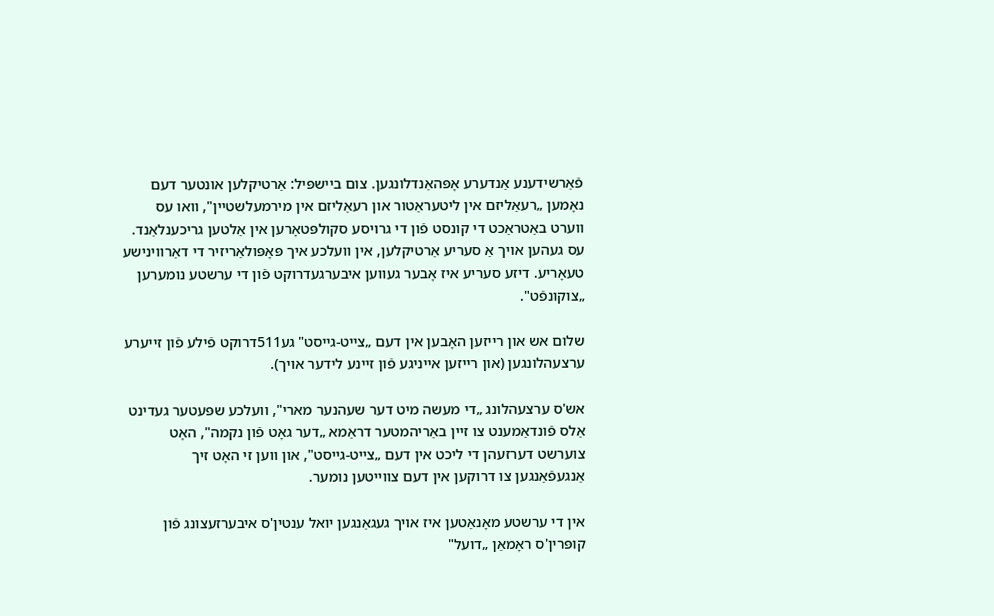פֿאַרשידענע אַנדערע אָפּהאַנדלונגען. צום ביישפּיל: אַרטיקלען אונטער דעם נאָמען „רעאַליזם אין ליטעראַטור און רעאַליזם אין מירמעלשטיין", וואו עס ווערט באַטראַכט די קונסט פֿון די גרױסע סקולפּטאָרען אין אַלטען גריכענלאַנד. עס געהען אױך אַ סעריע אַרטיקלען, אין וועלכע איך פּאָפּולאַריזיר די דאַרווינישע טעאָריע. דיזע סעריע איז אָבער געווען איבערגעדרוקט פֿון די ערשטע נומערען „צוקונפֿט".

שלום אש און רייזען האָבען אין דעם „צייט-גייסט" גע511דרוקט פֿילע פֿון זייערע ערצעהלונגען (און רייזען אייניגע פֿון זיינע לידער אױך).

אש'ס ערצעהלונג „די מעשה מיט דער שעהנער מארי", וועלכע שפּעטער געדינט אַלס פֿונדאַמענט צו זיין באַריהמטער דראַמא „דער גאָט פֿון נקמה", האָט צוערשט דערזעהן די ליכט אין דעם „צייט-גייסט", און ווען זי האָט זיך אַנגעפֿאַנגען צו דרוקען אין דעם צווייטען נומער.

אין די ערשטע מאָנאַטען איז אױך געגאַנגען יואל ענטין'ס איבערזעצונג פֿון קופּרין'ס ראָמאַן „דועל"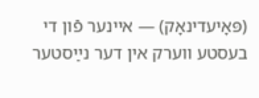(פּאָיעדינאָק) — איינער פֿון די בעסטע ווערק אין דער נײַסטער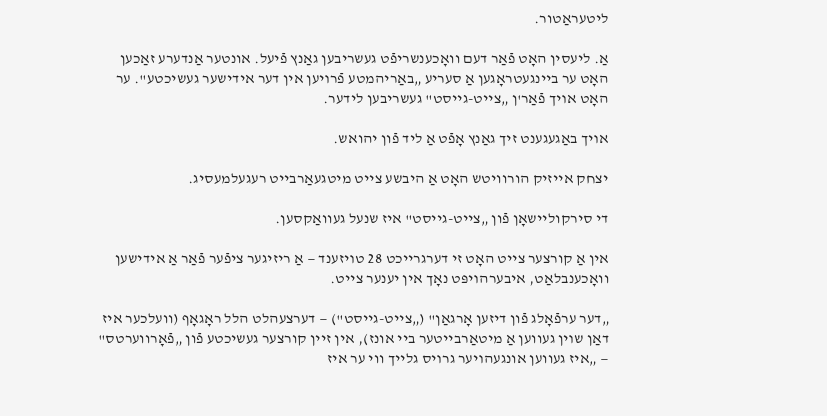ליטעראַטור.

אַ. ליעסין האָט פֿאַר דעם וואָכענשריפֿט געשריבען גאַנץ פֿיעל. אונטער אַנדערע זאַכען האָט ער ביינגעטראָגען אַ סעריע „באַריהמטע פֿרױען אין דער אידישער געשיכטע". ער האָט אױך פֿאַר'ן „צייט-גייסט" געשריבען לידער.

אױך באַגעגענט זיך גאַנץ אָפֿט אַ ליד פֿון יהואש.

יצחק אייזיק הורוויטש האָט אַ היבשע צייט מיטגעאַרבייט רעגעלמעסיג.

די סירקוליישאָן פֿון „צייט-גייסט" איז שנעל געוואַקסען.

אין אַ קורצער צייט האָט זי דערגרייכט 28 טױזענד — אַ ריזיגער ציפֿער פֿאַר אַ אידישען וואָכענבלאַט, איבערהױפּט נאָך אין יענער צייט.

„דער ערפֿאָלג פֿון דיזען אָרגאַן" („צייט-גייסט") — דערצעהלט הלל ראָגאָף (וועלכער איז דאַן שױן געווען אַ מיטאַרבייטער ביי אונז), אין זיין קורצער געשיכטע פֿון „פֿאָרווערטס" — „איז געווען אונגעהױער גרױס גלייך ווי ער איז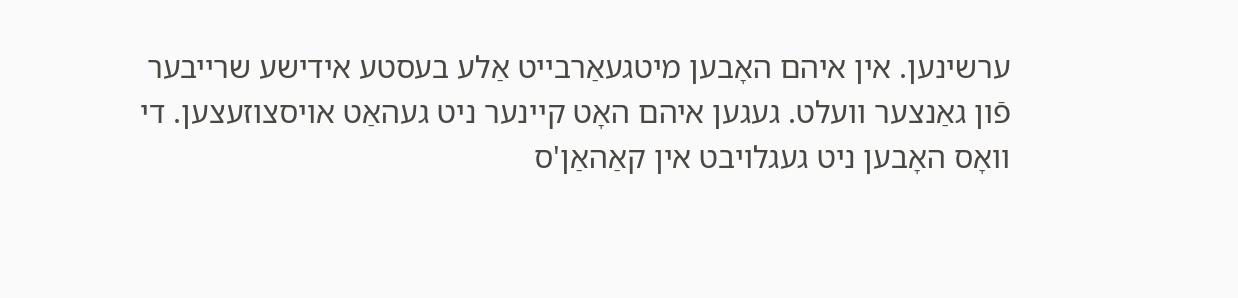ערשינען. אין איהם האָבען מיטגעאַרבייט אַלע בעסטע אידישע שרייבער פֿון גאַנצער וועלט. געגען איהם האָט קיינער ניט געהאַט אױסצוזעצען. די וואָס האָבען ניט געגלױבט אין קאַהאַן'ס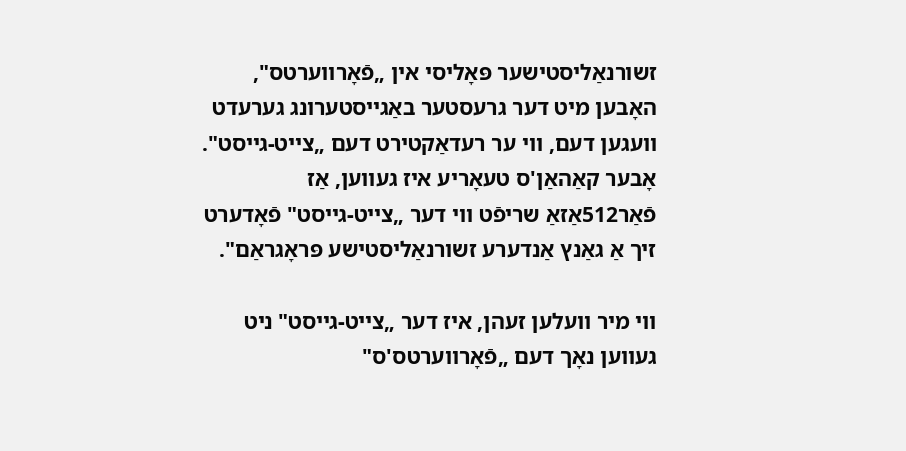זשורנאַליסטישער פּאָליסי אין „פֿאָרווערטס", האָבען מיט דער גרעסטער באַגייסטערונג גערעדט וועגען דעם, ווי ער רעדאַקטירט דעם „צייט-גייסט". אָבער קאַהאַן'ס טעאָריע איז געווען, אַז פֿאַר512אַזאַ שריפֿט ווי דער „צייט-גייסט" פֿאָדערט זיך אַ גאַנץ אַנדערע זשורנאַליסטישע פּראָגראַם".

ווי מיר וועלען זעהן, איז דער „צייט-גייסט" ניט געווען נאָך דעם „פֿאָרווערטס'ס"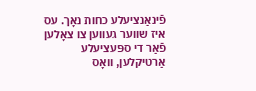פֿינאַנציעלע כחות נאָך. עס איז שווער געווען צו צאָלען פֿאַר די ספּעציעלע אַרטיקלען, וואָס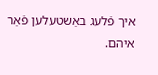איך פֿלעג באַשטעלען פֿאַר איהם.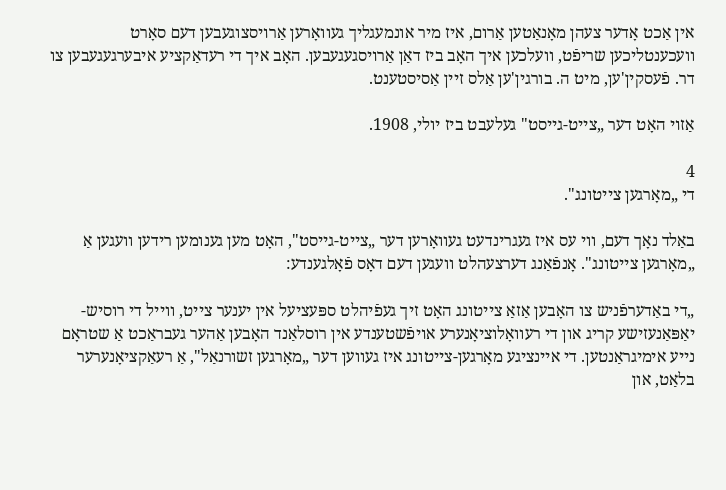אין אַכט אָדער צעהן מאָנאַטען אַרום, איז מיר אונמעגליך געוואָרען אַרױסצוגעבען דעם סאָרט וועכענטליכען שריפֿט, וועלכען איך האָב ביז דאַן אַרױסגעגעבען. האָב איך די רעדאַקציע איבערגעגעבען צו דר. פֿעסקין'ען, מיט ה. בורגין'ען אַלס זיין אַסיסטענט.

אַזױ האָט דער „צייט-גייסט" געלעבט ביז יולי, 1908.

4
די „מאָרגען צייטונג".

באַלד נאָך דעם, ווי עס איז געגרינדעט געוואָרען דער „צייט-גייסט", האָט מען גענומען רידען וועגען אַ „מאָרגען צייטונג". אָנפֿאַנג דערצעהלט וועגען דעם דאָס פֿאָלגענדע:

„די באַדערפֿניש צו האָבען אַזאַ צייטונג האָט זיך געפֿיהלט ספּעציעל אין יענער צייט, ווייל די רוסיש-יאַפּאַנעזישע קריג און די רעוואָלוציאָנערע אױפֿשטענדע אין רוסלאַנד האָבען אַהער געבראַכט אַ שטראָם נייע אימיגראַנטען. די איינציגע מאָרגען-צייטונג איז געווען דער „מאָרגען זשורנאַל", אַ רעאַקציאָנערער בלאַט, און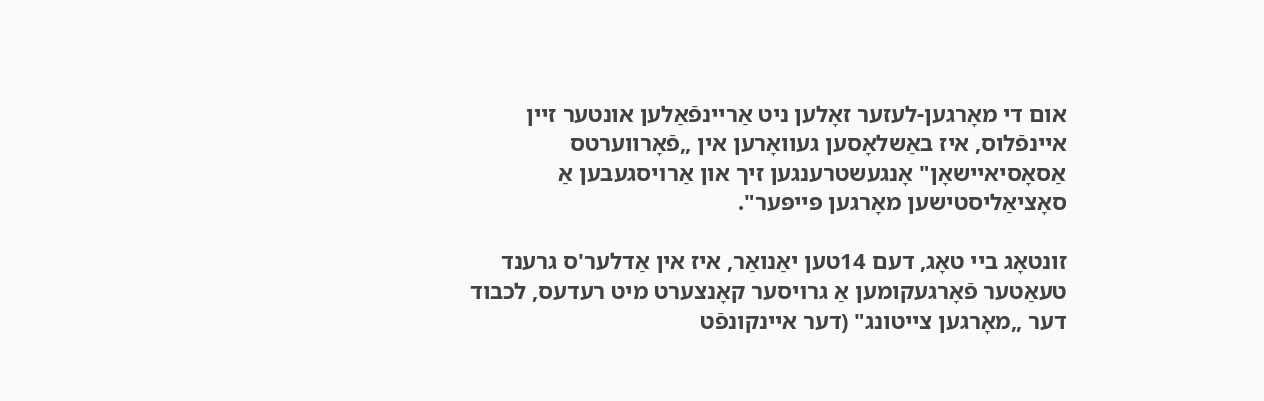אום די מאָרגען-לעזער זאָלען ניט אַריינפֿאַלען אונטער זיין איינפֿלוס, איז באַשלאָסען געוואָרען אין „פֿאָרווערטס אַסאָסיאיישאָן" אָנגעשטרענגען זיך און אַרױסגעבען אַ סאָציאַליסטישען מאָרגען פּייפּער".

זונטאָג ביי טאָג, דעם 14טען יאַנואַר, איז אין אַדלער'ס גרענד טעאַטער פֿאָרגעקומען אַ גרױסער קאָנצערט מיט רעדעס, לכבוד דער „מאָרגען צייטונג" (דער איינקונפֿט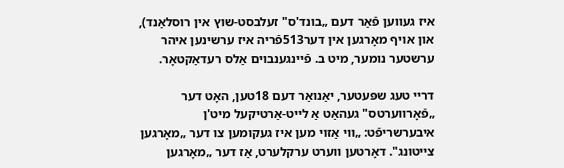איז געווען פֿאַר דעם „בונד'ס" זעלבסט-שוץ אין רוסלאַנד), און אױף מאָרגען אין דער513פֿריה איז ערשינען איהר ערשטער נומער, מיט ב. פֿיינגענבוים אַלס רעדאַקטאָר.

דריי טעג שפּעטער, יאַנואַר דעם 18טען, האָט דער „פֿאָרווערטס" געהאַט אַ לייט-אַרטיקעל מיט'ן איבערשריפֿט: „ווי אַזױ מען איז געקומען צו דער „מאָרגען צייטונג". דאָרטען ווערט ערקלערט, אַז דער „מאָרגען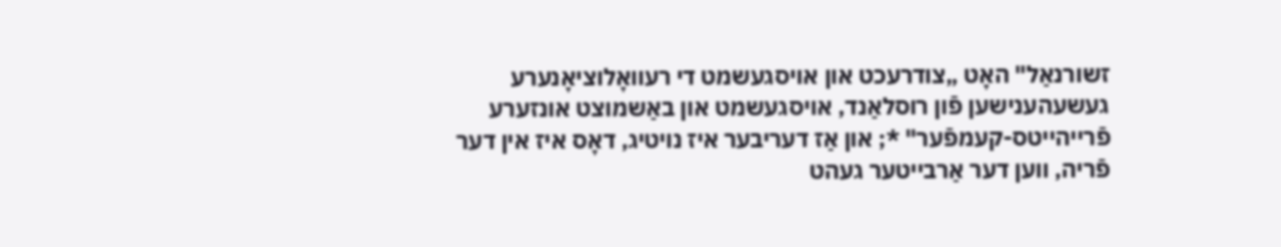זשורנאַל" האָט „צודרעכט און אױסגעשמט די רעוואָלוציאָנערע געשעהענישען פֿון רוסלאַנד, אױסגעשמט און באַשמוצט אונזערע פֿרייהייטס-קעמפֿער" *; און אַז דעריבער איז נױטיג, דאָס איז אין דער פֿריה, ווען דער אַרבייטער געהט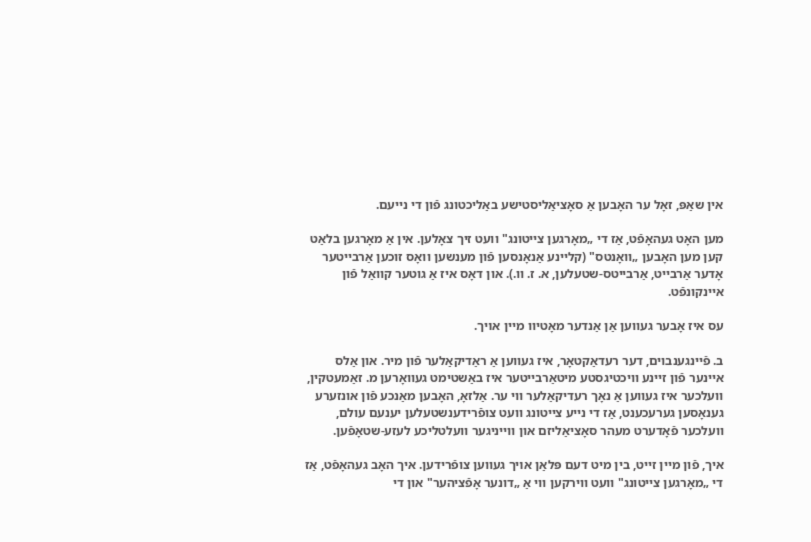אין שאַפּ, זאָל ער האָבען אַ סאָציאַליסטישע באַליכטונג פֿון די נייעם.

מען האָט געהאָפֿט, אַז די „מאָרגען צייטונג" וועט זיך צאָלען. אין אַ מאָרגען בלאַט קען מען האָבען „וואָנטס" (קליינע אַנאָנסען פֿון מענשען וואָס זוכען אַרבייטער אָדער אַרבייט, אַרבייטס-שטעלען, א. ז. וו.). און דאָס איז אַ גוטער קוואַל פֿון איינקונפֿט.

עס איז אָבער געווען אַן אַנדער מאָטיוו מיין אױך.

ב. פֿיינגענבוים, דער רעדאַקטאָר, איז געווען אַ ראַדיקאַלער פֿון מיר. און אַלס איינער פֿון זיינע וויכטיגסטע מיטאַרבייטער איז באַשטימט געוואָרען מ. זאַמעטקין, וועלכער איז געווען אַ נאָך רעדיקאַלער ווי ער. אַלזאָ, האָבען מאַנכע פֿון אונזערע גענאָסען גערעכענט, אַז די נייע צייטונג וועט צופֿרידענשטעלען יענעם עולם, וועלכער פֿאָדערט מעהר סאָציאַליזם און ווייניגער וועלטליכע לעזע-שטאָפֿען.

איך, פֿון מיין זייט, בין מיט דעם פּלאַן אױך געווען צופֿרידען. איך האָב געהאָפֿט, אַז די „מאָרגען צייטונג" וועט ווירקען ווי אַ „דונער אָפֿציהער" און די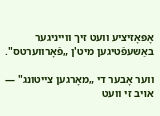אָפּאָזיציע וועט זיך ווייניגער באַשעפֿטיגען מיט'ן „פֿאָרווערטס".

ווער אָבער די „מאָרגען צייטונג" — אױב זי וועט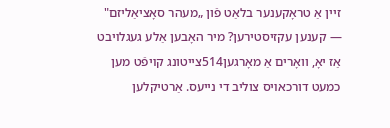זיין אַ טראָקענער בלאַט פֿון „מעהר סאָציאַליזם" — קענען עקזיסטירען? מיר האָבען אַלע געגלױבט אַז יאָ, וואָרים אַ מאָרגען514צייטונג קױפֿט מען כמעט דורכאױס צוליב די נייעס. אַרטיקלען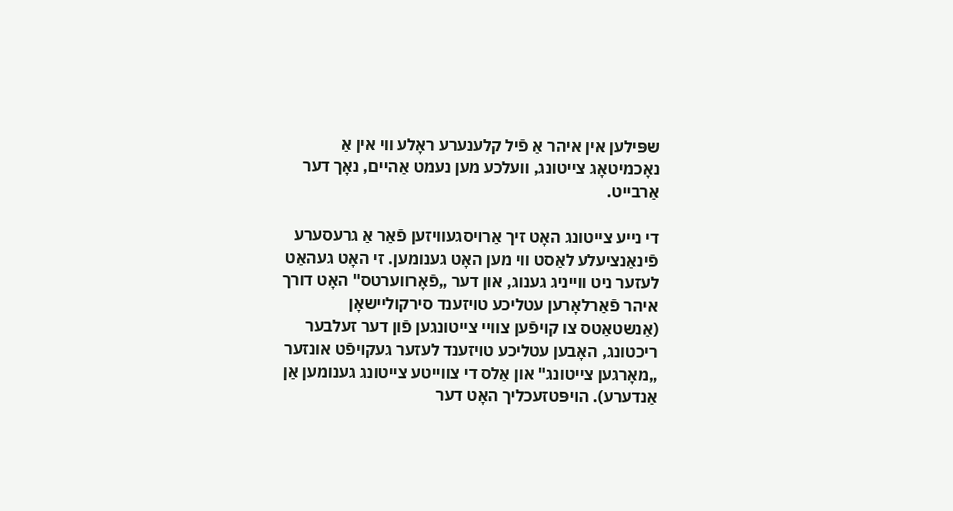שפּילען אין איהר אַ פֿיל קלענערע ראָלע ווי אין אַ נאָכמיטאָג צייטונג, וועלכע מען נעמט אַהיים, נאָך דער אַרבייט.

די נייע צייטונג האָט זיך אַרױסגעוויזען פֿאַר אַ גרעסערע פֿינאַנציעלע לאַסט ווי מען האָט גענומען. זי האָט געהאַט לעזער ניט ווייניג גענוג, און דער „פֿאָרווערטס" האָט דורך איהר פֿאַרלאָרען עטליכע טױזענד סירקוליישאָן (אַנשטאַטס צו קױפֿען צוויי צייטונגען פֿון דער זעלבער ריכטונג, האָבען עטליכע טױזענד לעזער געקױפֿט אונזער „מאָרגען צייטונג" און אַלס די צווייטע צייטונג גענומען אַן אַנדערע). הױפּטזעכליך האָט דער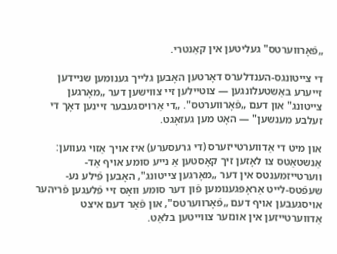„פֿאָרווערטס" געליטען אין קאַנטרי.

די צייטונגס-הענדלערס דאָרטען האָבען גלייך גענומען שניידען זייערע באַשטעלונגען — צוטיילען זיי צווישען דער „מאָרגען צייטונג" און דעם „פֿאָרווערטס". „די אַרױסגעבער זיינען דאָך די זעלבע מענשען" — האָט מען געזאָגט.

און מיט די אַדווערטייזערס (די גרעסערע) איז אױך אַזױ געווען: אַנשטאַטס צו לאָזען זיך קאָסטען אַ נייע סומע אױף אַד-ווערטייזמענטס אין דער „מאָרגען צייטונג", האָבען פֿילע נע-שעפֿטס-לייט אַראָפּגענומען פֿון דער סומע וואָס זיי פֿלעגען פֿריהער אױסגעבען אױף דעם „פֿאָרווערטס", און פֿאַר דעם איצט אַדווערטייזען אין אונזער צווייטען בלאַט.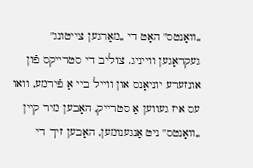„וואָנטס" האָט די „מאָרגען צייטונג" געקראָגען ווייניג. צוליב די סטרייקס פֿון אונזערע יוניאָנס און ווייל ביי אַ פֿירמע, וואו עס איז געווען אַ סטרייק, האָבען מיר קיין „וואָנטס" ניט אַנגענומען, האָבען זיך די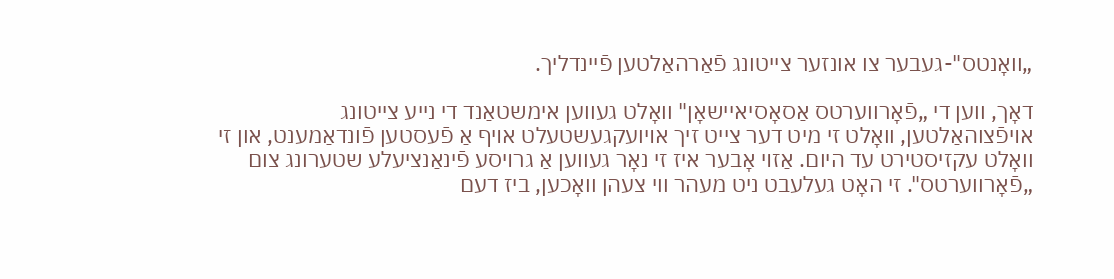„וואָנטס"-געבער צו אונזער צייטונג פֿאַרהאַלטען פֿיינדליך.

דאָך, ווען די „פֿאָרווערטס אַסאָסיאיישאָן" וואָלט געווען אימשטאַנד די נייע צייטונג אױפֿצוהאַלטען, וואָלט זי מיט דער צייט זיך אױועקגעשטעלט אױף אַ פֿעסטען פֿונדאַמענט, און זי וואָלט עקזיסטירט עד היום. אַזױ אָבער איז זי נאָר געווען אַ גרױסע פֿינאַנציעלע שטערונג צום „פֿאָרווערטס". זי האָט געלעבט ניט מעהר ווי צעהן וואָכען, ביז דעם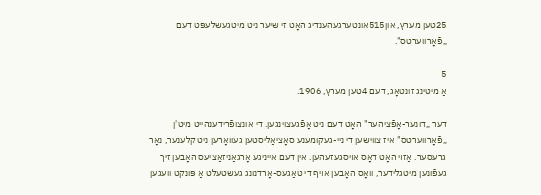25טען מערץ, און515אונטערגעהענדיג האָט זי שיער ניט מיטגעשלעפּט דעם „פֿאָרווערטס".

5
אַ מיטינג זונטאָג, דעם 4טען מערץ, 1906.

דער „דונער-אָפֿציהער" האָט דעם ניט אָפֿגעצוינגען. די אונצופֿרידענהייט מיט'ן „פֿאָרווערטס" איז צווישען די ניי-געקומענע סאָציאַליסטען געוואָרען ניט קלענער, נאָר גרעסער. אַזױ האָט דאָס אױסגעזעהען. אין דעם אייניגע אָרגאַניזאַציעס האָבען זיך געפֿונען מיטגלידער, וואָס האָבען אױף די טאַגעס-אָרדנונג געשטעלט אַ פּונקט וועגען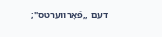דעם „פֿאָרווערטס";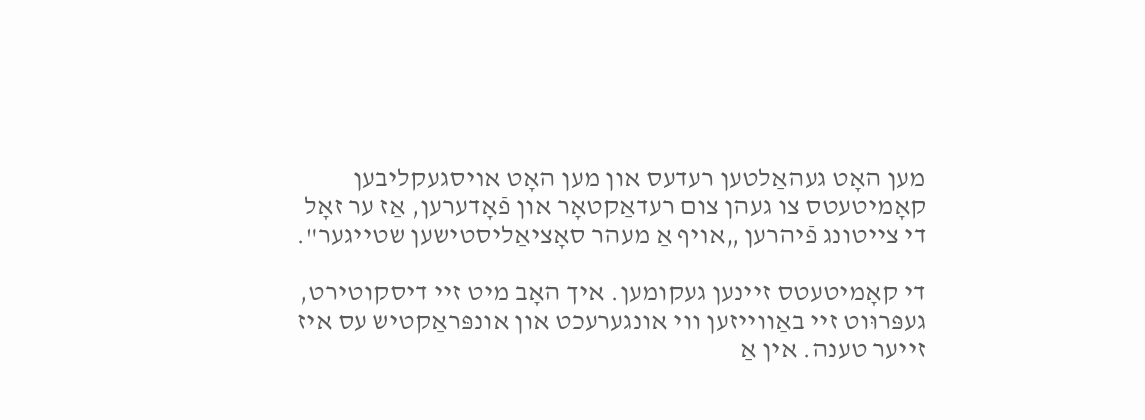מען האָט געהאַלטען רעדעס און מען האָט אױסגעקליבען קאָמיטעטס צו געהן צום רעדאַקטאָר און פֿאָדערען, אַז ער זאָל די צייטונג פֿיהרען „אױף אַ מעהר סאָציאַליסטישען שטייגער".

די קאָמיטעטס זיינען געקומען. איך האָב מיט זיי דיסקוטירט, געפּרוּוט זיי באַווייזען ווי אונגערעכט און אונפּראַקטיש עס איז זייער טענה. אין אַ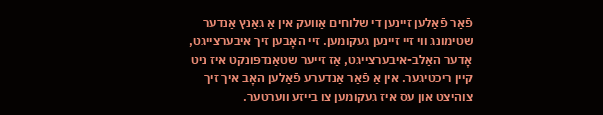פֿאַר פֿאַלען זיינען די שלוחים אַוועק אין אַ גאַנץ אַנדער שטימונג ווי זיי זיינען געקומען. זיי האָבען זיך איבערצייגט, אָדער האַלב-איבערצייגט, אַז זייער שטאַנדפּונקט איז ניט קיין ריכטיגער. אין אַ פֿאַר אַנדערע פֿאַלען האָב איך זיך צוהיצט און עס איז געקומען צו בייזע ווערטער.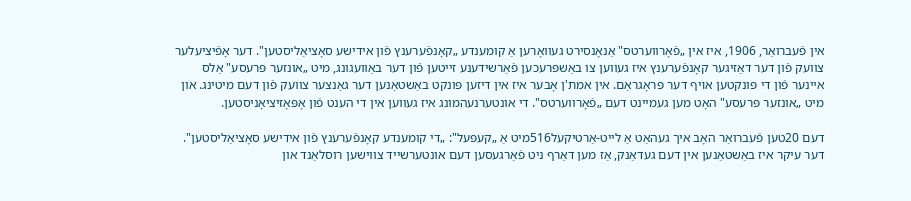אין פֿעברואַר, 1906, איז אין „פֿאָרווערטס" אַנאָנסירט געוואָרען אַ קומענדע „קאָנפֿערענץ פֿון אידישע סאָציאַליסטען". דער אָפֿיציעלער צוועק פֿון דער דאַזיגער קאָנפֿערענץ איז געווען צו באַשפּרעכען פֿאַרשידענע זייטען פֿון דער באַוועגונג, מיט „אונזער פּרעסע" אַלס איינער פֿון די פּונקטען אױף דער פּראָגראַם. אין אמת'ן אָבער איז אין דיזען פּונקט באַשטאַנען דער גאַנצער צוועק פֿון דעם מיטינג. און מיט „אונזער פּרעסע" האָט מען געמיינט דעם „פֿאָרווערטס". די אונטערנעהמונג איז געווען אין די הענט פֿון אָפּאָזיציאָניסטען.

דעם 20טען פֿעברואַר האָב איך געהאַט אַ לייט-אַרטיקעל516מיט אַ „קעפּעל": „די קומענדע קאָנפֿערענץ פֿון אידישע סאָציאַליסטען". דער עיקר איז באַשטאַנען אין דעם געדאַנק, אַז מען דאַרף ניט פֿאַרגעסען דעם אונטערשייד צווישען רוסלאַנד און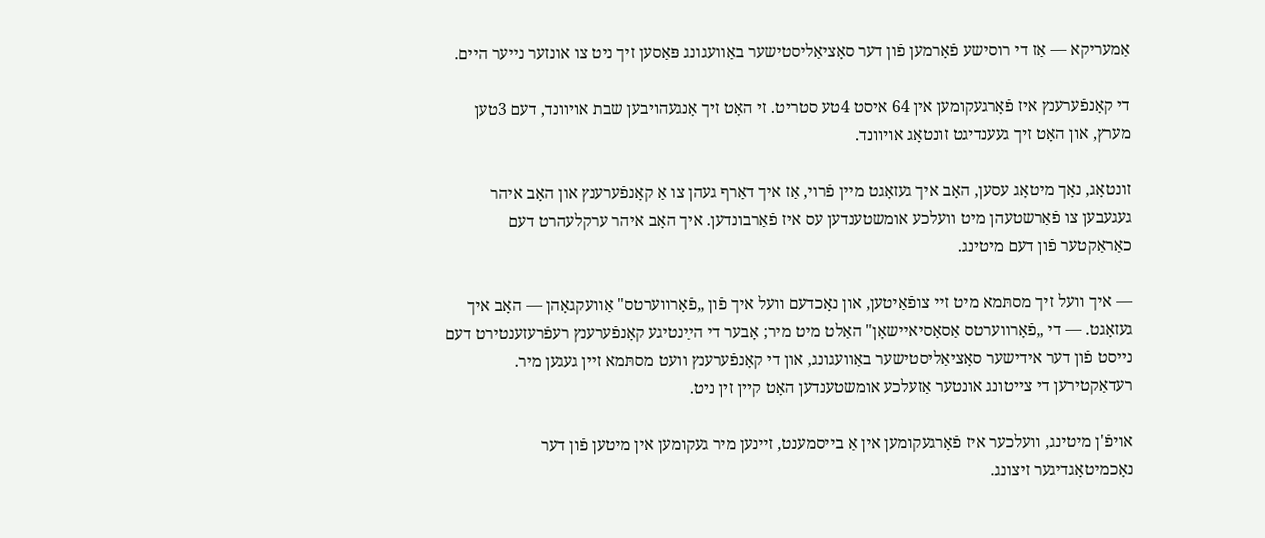אַמעריקא — אַז די רוסישע פֿאָרמען פֿון דער סאָציאַליסטישער באַוועגונג פּאַסען זיך ניט צו אונזער נייער היים.

די קאָנפֿערענץ איז פֿאָרגעקומען אין 64 איסט 4טע סטריט. זי האָט זיך אָנגעהױבען שבת אױוונד, דעם 3טען מערץ, און האָט זיך געענדיגט זונטאָג אױוונד.

זונטאָג, נאָך מיטאָג עסען, האָב איך געזאָגט מיין פֿרױ, אַז איך דאַרף געהן צו אַ קאָנפֿערענץ און האָב איהר געגעבען צו פֿאַרשטעהן מיט וועלכע אומשטענדען עס איז פֿאַרבונדען. איך האָב איהר ערקלעהרט דעם כאַראַקטער פֿון דעם מיטינג.

— איך וועל זיך מסתּמא מיט זיי צופֿאַיטען, און נאָכדעם וועל איך פֿון „פֿאָרווערטס" אַוועקגאָהן — האָב איך געזאָגט. — די „פֿאָרווערטס אַסאָסיאיישאָן" האַלט מיט מיר; אָבער די הײַנטיגע קאָנפֿערענץ רעפֿרעזענטירט דעם נייסט פֿון דער אידישער סאָציאַליסטישער באַוועגונג, און די קאָנפֿערענץ וועט מסתּמא זיין געגען מיר. רעדאַקטירען די צייטונג אונטער אַזעלכע אומשטענדען האָט קיין זין ניט.

אױפֿ'ן מיטינג, וועלכער איז פֿאָרגעקומען אין אַ בייסמענט, זיינען מיר געקומען אין מיטען פֿון דער נאָכמיטאָגדיגער זיצונג.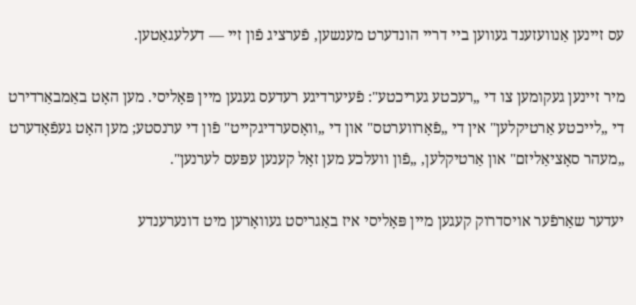עס זיינען אַנוועזענד געווען ביי דריי הונדערט מענשען, פֿערציג פֿון זיי — דעלעגאַטען.

מיר זיינען געקומען צו די „רעכטע געריכטע": פֿעיערדיגע רעדעס געגען מיין פּאָליסי. מען האָט באַמבאַרדירט די „לייכטע אַרטיקלען" אין די „פֿאָרווערטס" און די „וואָסערדיגקייט" פֿון די ערנסטע; מען האָט געפֿאָדערט „מעהר סאָציאַליזם" און אַרטיקלען, „פֿון וועלכע מען זאָל קענען עפּעס לערנען".

יעדער שאַרפֿער אױסדרוק קעגען מיין פּאָליסי איז באַגריסט געוואָרען מיט דונערענדע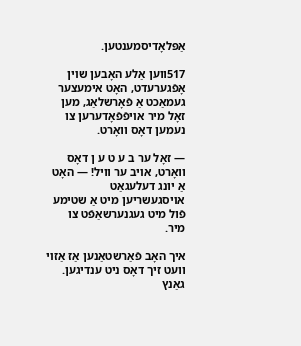אַפּלאָדיסמענטען.

517ווען אַלע האָבען שױן אָפֿגערעדט, האָט אימעצער געמאַכט אַ פֿאָרשלאַג, מען זאָל מיר אױפֿפֿאָדערען צו נעמען דאָס וואָרט.

— זאָל ער ב ע ט ע ן דאָס וואָרט, אױב ער וויל! — האָט אַ יונג דעלעגאַט אױסגעשריען מיט אַ שטימע פֿול מיט געגנערשאַפֿט צו מיר.

איך האָב פֿאַרשטאַנען אַז אַזױ וועט זיך דאָס ניט ענדיגען. גאַנץ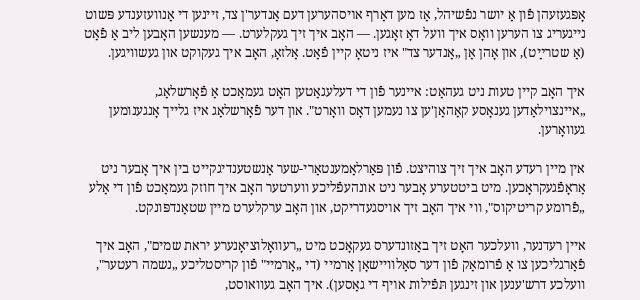אָפּגעזעהן פֿון אַ יושר נפֿשיהל, אַז מען דאַרף אױסהערען דעם אַנדער'ן צד, זיינען די אַנוועזענדע פּשוט נייגעריג צו הערען וואָס איך וועל דאָ זאָגען. — האָב איך זיך געקלערט. — מענשען האָבען ליב אַ פֿאַט (אַ שטרײַט), און אָהן אַן „אַנדער צד" איז ניטאָ קיין פֿאַט. אַלזאָ, האָב איך געקוקט און געשוויגען.

איך האָב קיין טעות ניט געהאַט: איינער פֿון די דעלעגאַטען האָט געמאַכט אַ פֿאָרשלאַג, „איינצוילאַדען גענאָסע קאַהאַן'ען צו נעמען דאָס וואָרט". און דער פֿאָרשלאַג איז גלייך אָנגענומען געוואָרען.

אין מיין רעדע האָב איך זיך צוהיצט. פֿון פּאַרלאַמענטאַרי-שער אַנשטענדיגקייט בין איך אָבער ניט אַראָפֿגעקראָכען. מיט ביטטערע אָבער ניט אונהעפֿליכע ווערטער האָב איך חוזק געמאַכט פֿון די אַלע „פֿרומע קריטיקוס", ווי איך האָב זיך אױסגעדריקט, און האָב ערקלערט מיין שטאַנדפּונקט.

איין רעדנער, וועלכער האָט זיך באַזונדערס געקאָכט מיט „רעוואָלוציאָנערע יראת שמים", האָב איך פֿאַרגליכען צו אַ פֿרומאַק פֿון דער סאַלוויישאָן אַרמיי (די „אַרמיי" פֿון קריסטליכע „נשמה רעטער", וועלכע דרש'ענען און זינגען תּפֿילות אױף די גאַסען). איך האָב געוואוסט,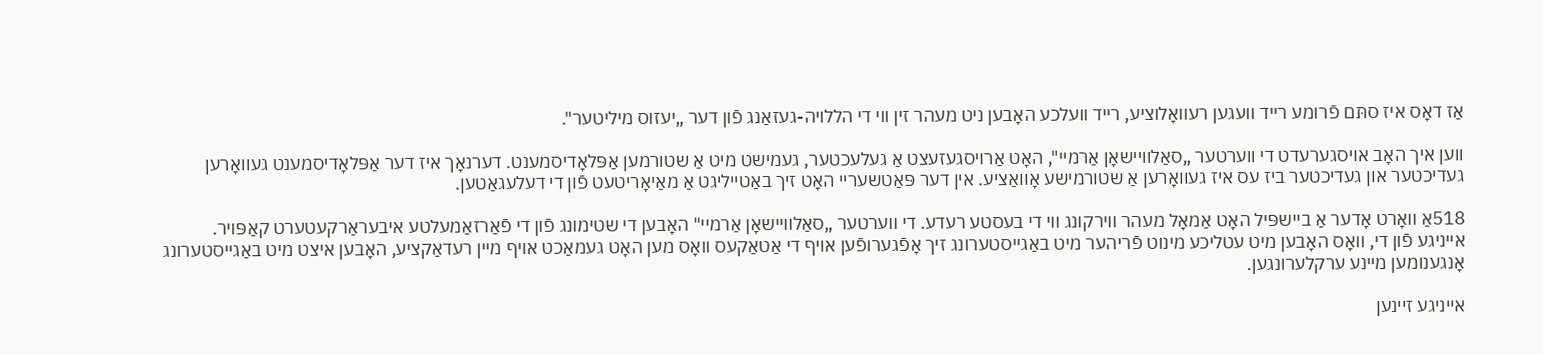אַז דאָס איז סתּם פֿרומע רייד וועגען רעוואָלוציע, רייד וועלכע האָבען ניט מעהר זין ווי די הללויה-געזאַנג פֿון דער „יעזוס מיליטער".

ווען איך האָב אױסגערעדט די ווערטער „סאַלוויישאָן אַרמיי", האָט אַרױסגעזעצט אַ געלעכטער, געמישט מיט אַ שטורמען אַפּלאָדיסמענט. דערנאָך איז דער אַפּלאָדיסמענט געוואָרען געדיכטער און געדיכטער ביז עס איז געוואָרען אַ שטורמישע אָוואַציע. אין דער פּאַטשעריי האָט זיך באַטייליגט אַ מאַיאָריטעט פֿון די דעלעגאַטען.

518אַ וואָרט אָדער אַ ביישפּיל האָט אַמאָל מעהר ווירקונג ווי די בעסטע רעדע. די ווערטער „סאַלוויישאָן אַרמיי" האָבען די שטימונג פֿון די פֿאַרזאַמעלטע איבעראַרקעטערט קאַפּױר. אייניגע פֿון די, וואָס האָבען מיט עטליכע מינוט פֿריהער מיט באַגייסטערונג זיך אָפֿגערופֿען אױף די אַטאַקעס וואָס מען האָט געמאַכט אױף מיין רעדאַקציע, האָבען איצט מיט באַגייסטערונג אָנגענומען מיינע ערקלערונגען.

אייניגע זיינען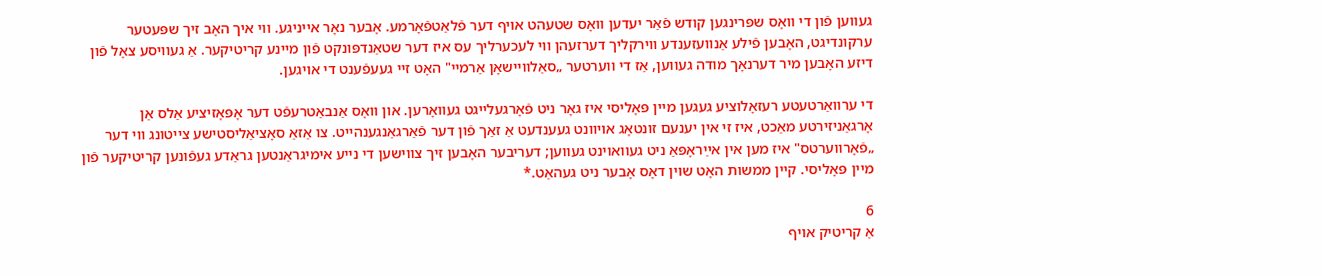געווען פֿון די וואָס שפּרינגען קודש פֿאַר יעדען וואָס שטעהט אױף דער פֿלאַטפֿאָרמע. אָבער נאָר אייניגע. ווי איך האָב זיך שפּעטער ערקונדיגט, האָבען פֿילע אַנוועזענדע ווירקליך דערזעהן ווי לעכערליך עס איז דער שטאַנדפּונקט פֿון מיינע קריטיקער. אַ געוויסע צאָל פֿון דיזע האָבען מיר דערנאָך מודה געווען, אַז די ווערטער „סאַלוויישאָן אַרמיי" האָט זיי געעפֿענט די אױגען.

די ערוואַרטעטע רעזאָלוציע געגען מיין פּאָליסי איז גאָר ניט פֿאָרגעלייגט געוואָרען. און וואָס אַנבאַטרעפֿט דער אָפּאָזיציע אַלס אַן אָרגאַניזירטע מאַכט, איז זי אין יענעם זונטאָג אױוונט געענדעט אַ זאַך פֿון דער פֿאַרגאַנגענהייט. צו אַזאַ סאָציאַליסטישע צייטונג ווי דער „פֿאָרווערטס" איז מען אין אײַראָפּאַ ניט געוואוינט געווען; דעריבער האָבען זיך צווישען די נייע אימיגראַנטען גראַדע געפֿונען קריטיקער פֿון מיין פּאָליסי. קיין ממשות האָט שױן דאָס אָבער ניט געהאַט.*

6
אַ קריטיק אױף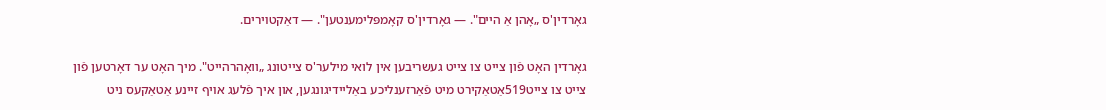גאָרדין'ס „אָהן אַ היים". — גאָרדין'ס קאָמפּלימענטען". — דאַקטױרים.

גאָרדין האָט פֿון צייט צו צייט געשריבען אין לואי מילער'ס צייטונג „וואָהרהייט". מיך האָט ער דאָרטען פֿון צייט צו צייט519אַטאַקירט מיט פֿאַרזענליכע באַליידיגונגען, און איך פֿלעג אױף זיינע אַטאַקעס ניט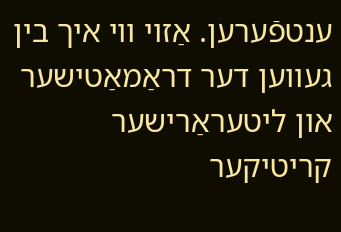ענטפֿערען. אַזױ ווי איך בין געווען דער דראַמאַטישער און ליטעראַרישער קריטיקער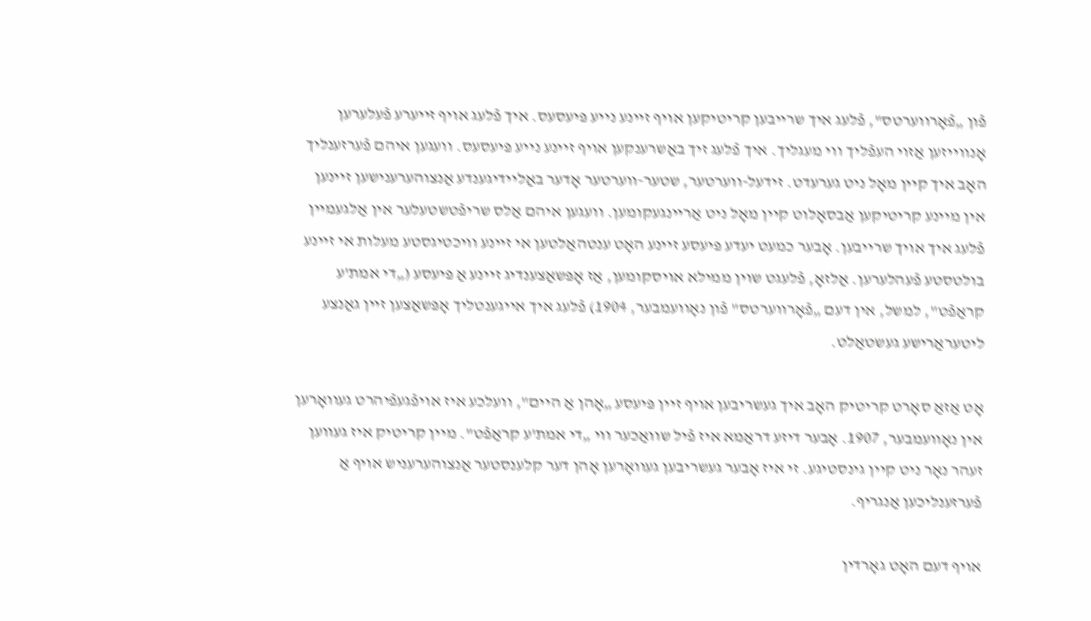פֿון „פֿאָרווערטס", פֿלעג איך שרייבען קריטיקען אױף זיינע נייע פּיעסעס. איך פֿלעג אױף זייערע פֿעלערען אָנווייזען אַזױ העפֿליך ווי מעגליך. איך פֿלעג זיך באַשרענקען אױף זיינע נייע פּיעסעס. וועגען איהם פֿערזענליך האָב איך קיין מאָל ניט גערעדט. זידעל-ווערטער, שטער-ווערטער אָדער באַליידיגענדע אַנצוהערענישען זיינען אין מיינע קריטיקען אַבסאָלוט קיין מאָל ניט אַריינגעקומען. וועגען איהם אַלס שריפֿטשטעלער אין אַלגעמיין פֿלעג איך אױך שרייבען. אָבער כמעט יעדע פּיעסע זיינע האָט ענטהאַלטען אי זיינע וויכטיגסטע מעלות אי זיינע בולטסטע פֿעהלערען. אַלזאָ, פֿלעגט שױן ממילא אױסקומען, אַז אָפּשאַצענדיג זיינע אַ פּיעסע („די אמת'ע קראַפֿט", למשל, אין דעם „פֿאָרווערטס" פֿון נאָוועמבער, 1904) פֿלעג איך אייגענטליך אָפּשאַצען זיין גאַנצע ליטעראַרישע געשטאַלט.

אָט אַזאַ סאָרט קריטיק האָב איך געשריבען אױף זיין פּיעסע „אָהן אַ היים", וועלכע איז אױפֿגעפֿיהרט געוואָרען אין נאָוועמבער, 1907. אָבער דיזע דראַמא איז פֿיל שוואַכער ווי „די אמת'ע קראַפֿט". מיין קריטיק איז געווען זעהר נאָר ניט קיין גינסטיגע. זי איז אָבער געשריבען געוואָרען אָהן דער קלענסטער אַנצוהערעניש אױף אַ פֿערזענליכען אַנגריף.

אױף דעם האָט גאָרדין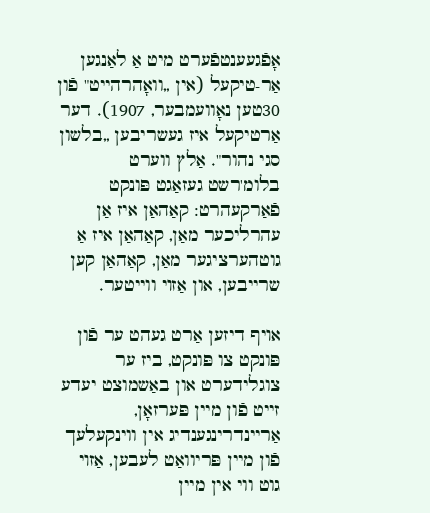אָפֿגעענטפֿערט מיט אַ לאַנגען אַר-טיקעל (אין „וואָהרהייט" פֿון 30טען נאָוועמבער, 1907). דער אַרטיקעל איז געשריבען „בלשון סגי נהור". אַלץ ווערט בלומ'רשט געזאַגט פּונקט פֿאַרקעהרט: קאַהאַן איז אַן עהרליכער מאַן, קאַהאַן איז אַ גוטהערציגער מאַן, קאַהאַן קען שרייבען, און אַזױ ווייטער.

אױף דיזען אַרט געהט ער פֿון פּונקט צו פּונקט, ביז ער צוגלידערט און באַשמוצט יעדע זייט פֿון מיין פּערזאָן, אַריינדרינגענדיג אין ווינקעלעך פֿון מיין פּריוואַט לעבען, אַזױ גוט ווי אין מיין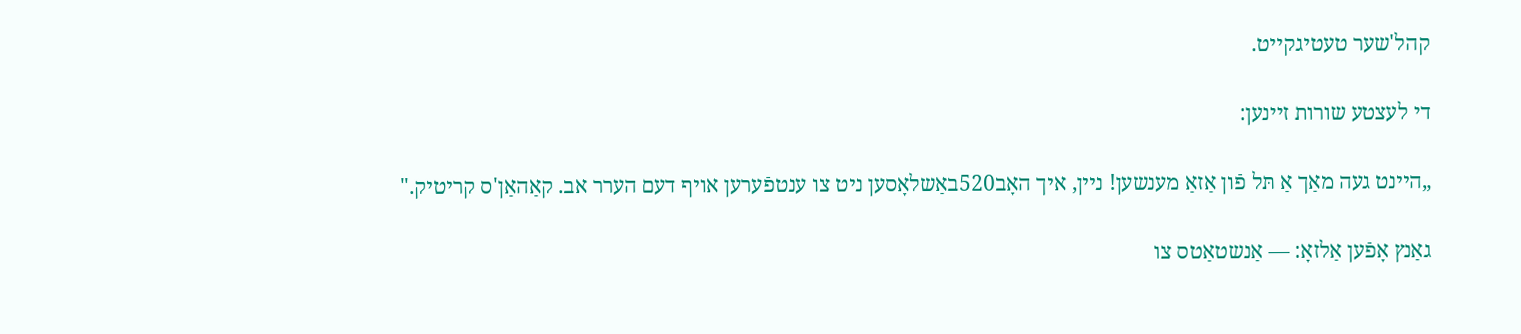קהל'שער טעטיגקייט.

די לעצטע שורות זיינען:

„היינט געה מאַך אַ תּל פֿון אַזאַ מענשען! ניין, איך האָב520באַשלאָסען ניט צו ענטפֿערען אױף דעם הערר אב. קאַהאַן'ס קריטיק."

גאַנץ אָפֿען אַלזאָ: — אַנשטאַטס צו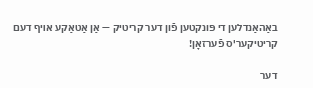באַהאַנדלען די פּונקטען פֿון דער קריטיק — אַן אַטאַקע אױף דעם קריטיקער'ס פֿערזאָן!

דער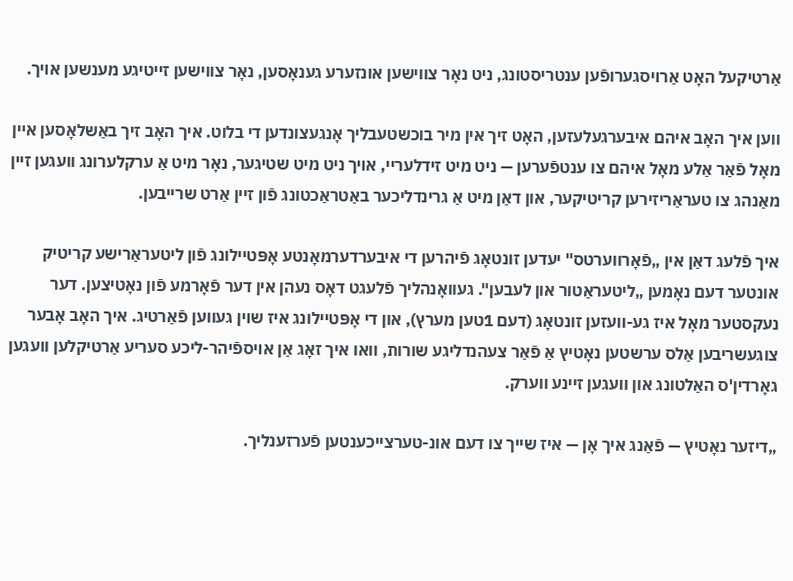אַרטיקעל האָט אַרױסגערופֿען ענטריסטונג, ניט נאָר צווישען אונזערע גענאָסען, נאָר צווישען זייטיגע מענשען אױך.

ווען איך האָב איהם איבערגעלעזען, האָט זיך אין מיר בוכשטעבליך אָנגעצונדען די בלוט. איך האָב זיך באַשלאָסען אײן מאָל פֿאַר אַלע מאָל איהם צו ענטפֿערען — ניט מיט זידלעריי, אױך ניט מיט שטיגער, נאָר מיט אַ ערקלערונג וועגען זיין מאַנהג צו טעראַריזירען קריטיקער, און דאַן מיט אַ גרינדליכער באַטראַכטונג פֿון זיין אַרט שרייבען.

איך פֿלעג דאַן אין „פֿאָרווערטס" יעדען זונטאָג פֿיהרען די איבערדערמאָנטע אָפּטיילונג פֿון ליטעראַרישע קריטיק אונטער דעם נאָמען „ליטעראַטור און לעבען". געוואָנהליך פֿלעגט דאָס נעהן אין דער פֿאָרמע פֿון נאָטיצען. דער נעקסטער מאָל איז גע-וועזען זונטאָג (דעם 1טען מערץ), און די אָפּטיילונג איז שױן געווען פֿאַרטיג. איך האָב אָבער צוגעשריבען אַלס ערשטען נאָטיץ אַ פֿאַר צעהנדליגע שורות, וואו איך זאָג אַן אױספֿיהר-ליכע סעריע אַרטיקלען וועגען גאָרדין'ס האַלטונג און וועגען זיינע ווערק.

„דיזער נאָטיץ — פֿאַנג איך אָן — איז שייך צו דעם אונ-טערצייכענטען פֿערזענליך.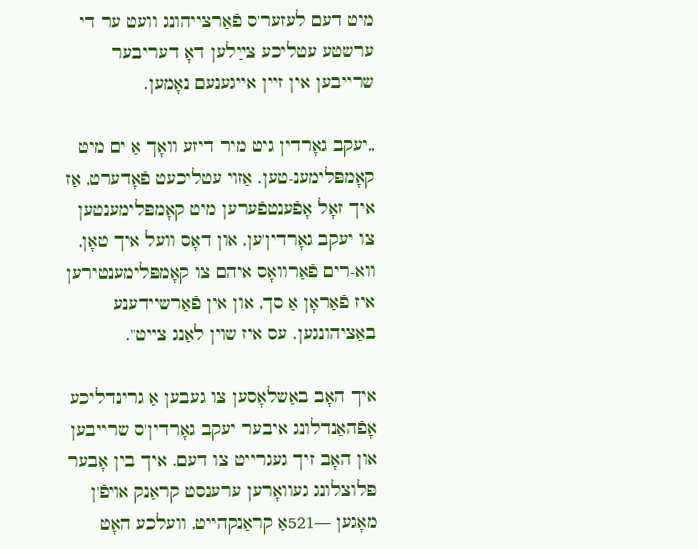מיט דעם לעזער'ס פֿאַרצייהונג וועט ער די ערשטע עטליכע צײַלען דאָ דעריבער שרייבען אין זיין אייגענעם נאָמען.

„יעקב גאָרדין גיט מיר דיזע וואָך אַ ים מיט קאָמפּלימענ-טען. אַזױ עטליכעט פֿאָדערט, אַז איך זאָל אָפֿענטפֿערען מיט קאָמפּלימענטען צו יעקב גאָרדין'ען, און דאָס וועל איך טאָן, ווא-רים פֿאַרוואָס איהם צו קאָמפּלימענטירען איז פֿאַראָן אַ סך, און אין פֿאַרשיידענע באַציהונגען. עס איז שױן לאַנג צייט".

איך האָב באַשלאָסען צו געבען אַ גרינדליכע אָפֿהאַנדלונג איבער יעקב גאָרדין'ס שרייבען און האָב זיך געגרייט צו דעם. איך בין אָבער פּלוצלונג געוואָרען ערענסט קראַנק אױפֿ'ן מאָגען —521אַ קראַנקהייט, וועלכע האָט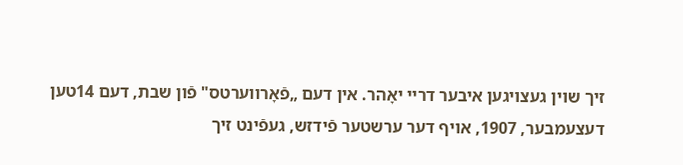זיך שױן געצױגען איבער דריי יאָהר. אין דעם „פֿאָרווערטס" פֿון שבת, דעם 14טען דעצעמבער, 1907, אױף דער ערשטער פֿידזש, געפֿינט זיך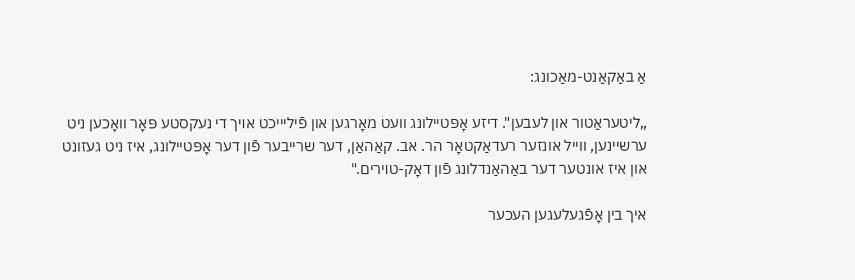אַ באַקאַנט-מאַכונג:

„ליטעראַטור און לעבען". דיזע אָפּטיילונג וועט מאָרגען און פֿיליייכט אױך די נעקסטע פּאָר וואָכען ניט ערשיינען, ווייל אונזער רעדאַקטאָר הר. אב. קאַהאַן, דער שרייבער פֿון דער אָפּטיילונג, איז ניט געזונט און איז אונטער דער באַהאַנדלונג פֿון דאָק-טױרים."

איך בין אָפֿגעלעגען העכער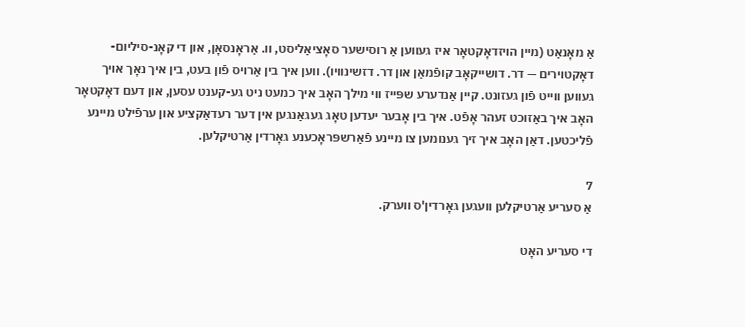אַ מאָנאַט (מיין הױזדאָקטאָר איז געווען אַ רוסישער סאָציאַליסט, וו. אַראָנסאָן, און די קאָנ-סיליום-דאָקטױרים — דר. דושייקאָב קופֿמאַן און דר. דזשינוויו). ווען איך בין אַרױס פֿון בעט, בין איך נאָך אױך געווען ווייט פֿון געזונט. קיין אַנדערע שפּייז ווי מילך האָב איך כמעט ניט גע-קענט עסען, און דעם דאָקטאָר האָב איך באַזוכט זעהר אָפֿט. איך בין אָבער יעדען טאָג געגאַנגען אין דער רעדאַקציע און ערפֿילט מיינע פֿליכטען. דאַן האָב איך זיך גענומען צו מיינע פֿאַרשפּראָכענע גאָרדין אַרטיקלען.

7
אַ סעריע אַרטיקלען וועגען גאָרדין'ס ווערק.

די סעריע האָט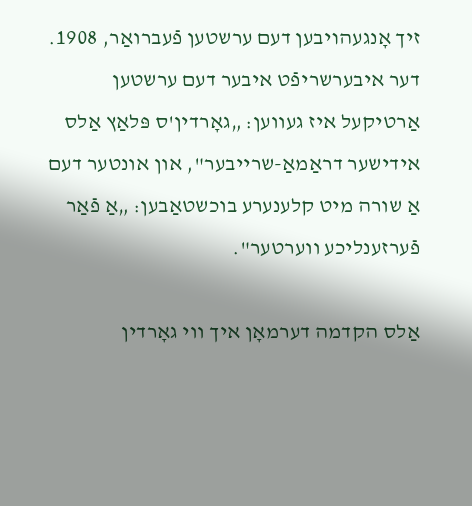זיך אָנגעהױבען דעם ערשטען פֿעברואַר, 1908. דער איבערשריפֿט איבער דעם ערשטען אַרטיקעל איז געווען: „גאָרדין'ס פּלאַץ אַלס אידישער דראַמאַ-שרייבער", און אונטער דעם אַ שורה מיט קלענערע בוכשטאַבען: „אַ פֿאַר פֿערזענליכע ווערטער".

אַלס הקדמה דערמאָן איך ווי גאָרדין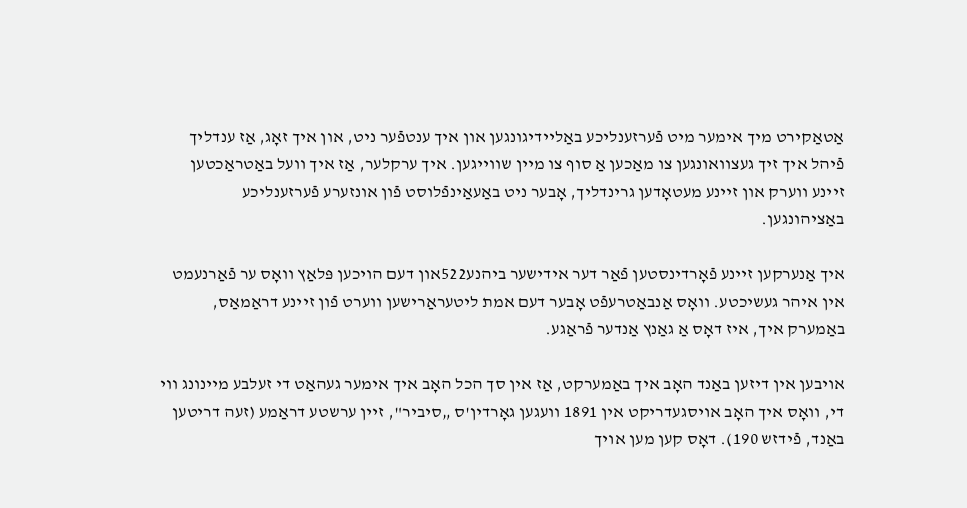אַטאַקירט מיך אימער מיט פֿערזענליכע באַליידיגונגען און איך ענטפֿער ניט, און איך זאָג, אַז ענדליך פֿיהל איך זיך געצוואונגען צו מאַכען אַ סוף צו מיין שווייגען. איך ערקלער, אַז איך וועל באַטראַכטען זיינע ווערק און זיינע מעטאָדען גרינדליך, אָבער ניט באַעאַינפֿלוסט פֿון אונזערע פֿערזענליכע באַציהונגען.

איך אַנערקען זיינע פֿאָרדינסטען פֿאַר דער אידישער ביהנע522און דעם הױכען פּלאַץ וואָס ער פֿאַרנעמט אין איהר געשיכטע. וואָס אַנבאַטרעפֿט אָבער דעם אמת ליטעראַרישען ווערט פֿון זיינע דראַמאַס, באַמערק איך, איז דאָס אַ גאַנץ אַנדער פֿראַגע.

אױבען אין דיזען באַנד האָב איך באַמערקט, אַז אין סך הכל האָב איך אימער געהאַט די זעלבע מיינונג ווי די, וואָס איך האָב אױסגעדריקט אין 1891 וועגען גאָרדין'ס „סיביר", זיין ערשטע דראַמע (זעה דריטען באַנד, פֿידזש 190). דאָס קען מען אױך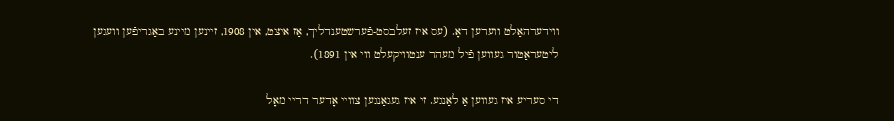ווידערהאַלט ווערען דאָ. (עס איז זעלבסט-פֿערשטענדליך, אַז איצט, אין 1908, זיינען מיינע באַגריפֿען וועגען ליטעראַטור געווען פֿיל מעהר ענטוויקעלט ווי אין 1891).

די סעריע איז געווען אַ לאַנגע. זי איז געגאַנגען צוויי אָדער דריי מאָל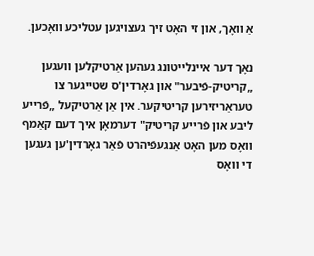אַ וואָך, און זי האָט זיך געצױגען עטליכע וואָכען.

נאָך דער איינלייטונג געהען אַרטיקלען וועגען „קריטיק-פֿיבער" און גאָרדין'ס שטייגער צו טעראַריזירען קריטיקער. אין אַן אַרטיקעל „פֿרייע ליבע און פֿרייע קריטיק" דערמאָן איך דעם קאַמף וואָס מען האָט אַנגעפֿיהרט פֿאַר גאָרדין'ען געגען די וואָס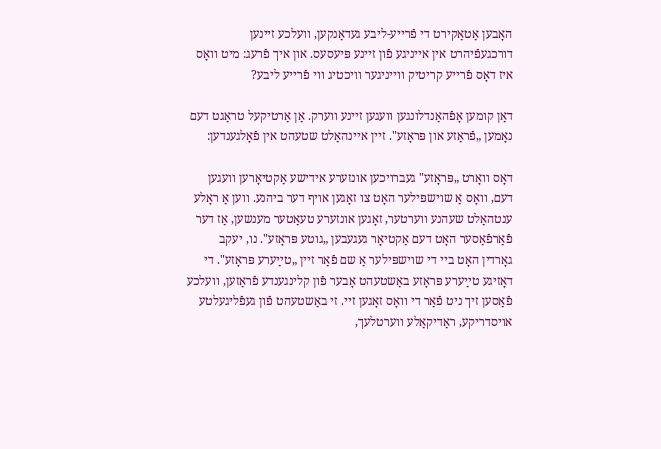האָבען אַטאַקירט די פֿרייע-ליבע געדאַנקען, וועלכע זיינען דורכגעפֿיהרט אין אייניגע פֿון זיינע פּיעסעס. און איך פֿרעג: מיט וואָס איז דאָס פֿרייע קריטיק ווייניגער וויכטיג ווי פֿרייע ליבע?

דאַן קומען אָפֿהאַנדלונגען וועגען זיינע ווערק. אַן אַרטיקעל טראַגט דעם נאָמען „פֿראַזע און פּראָזע". זיין איינהאַלט שטעהט אין פֿאָלגענדען:

דאָס וואָרט „פּראָזע" געברױכען אונזערע אידישע אַקטיאָרען וועגען דעם, וואָס אַ שױשפּילער האָט צו זאָגען אױף דער ביהנע. ווען אַ ראָלע ענטהאַלט שעהנע ווערטער, זאָגען אונזערע טעאַטער מענשען, אַז דער פֿאַרפֿאַסער האָט דעם אַקטיאָר געגעבען „גוטע פּראָזע". נו, יעקב גאָרדין האָט ביי די שױשפּילער אַ שם פֿאַר זיין „טײַערע פּראָזע". די דאָזיגע טײַערע פּראָזע באַשטעהט אָבער פֿון קלינגענדע פֿראַזען, וועלכע פֿאַסען זיך ניט פֿאַר די וואָס זאָגען זיי. זי באַשטעהט פֿון געפֿליגעלטע אױסדריקע, ראַדיקאַלע ווערטלעך,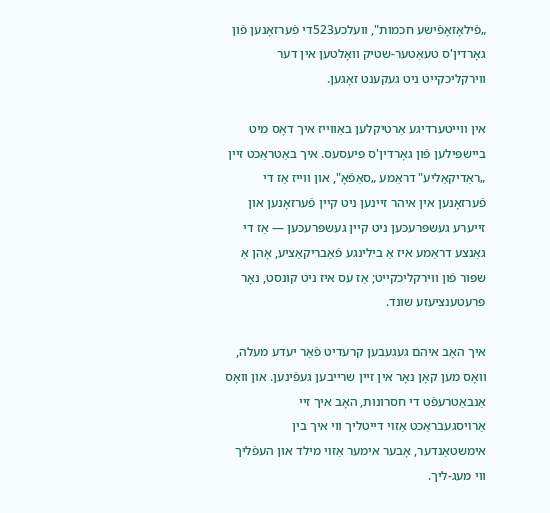„פֿילאָזאָפֿישע חכמות", וועלכע523די פֿערזאָנען פֿון גאָרדין'ס טעאַטער-שטיק וואָלטען אין דער ווירקליכקייט ניט געקענט זאָגען.

אין ווייטערדיגע אַרטיקלען באַווייז איך דאָס מיט ביישפּילען פֿון גאָרדין'ס פּיעסעס. איך באַטראַכט זיין „ראַדיקאַליע" דראַמע „סאַפֿאָ", און ווייז אַז די פֿערזאָנען אין איהר זיינען ניט קיין פֿערזאָנען און זייערע געשפּרעכען ניט קיין געשפּרעכען — אַז די גאַנצע דראַמע איז אַ בילינגע פֿאַבריקאַציע, אָהן אַ שפּור פֿון ווירקליכקייט; אַז עס איז ניט קונסט, נאָר פּרעטענציעזע שונד.

איך האָב איהם געגעבען קרעדיט פֿאַר יעדע מעלה, וואָס מען קאָן נאָר אין זיין שרייבען געפֿינען. און וואָס אַנבאַטרעפֿט די חסרונות, האָב איך זיי אַרױסגעבראַכט אַזױ דייטליך ווי איך בין אימשטאַנדער, אָבער אימער אַזױ מילד און העפֿליך ווי מעג-ליך.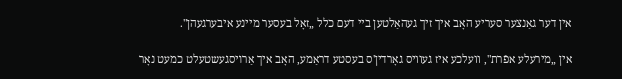אין דער גאַנצער סעריע האָב איך זיך געהאַלטען ביי דעם כלל „זאָל בעסער מיינע איבערגעהן".

אין „מירעלע אפֿרת", וועלכע איז געוויס גאָרדין'ס בעסטע דראַמע, האָב איך אַרױסגעשטעלט כמעט נאָר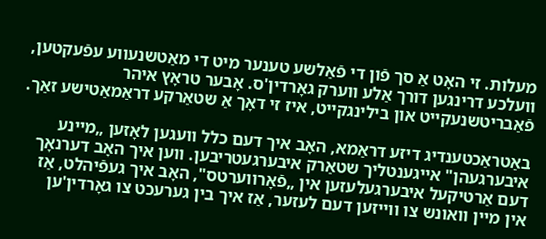מעלות. זי האָט אַ סך פֿון די פֿאַלשע טענער מיט די מאַטשנעווע עפֿעקטען, וועלכע דרינגען דורך אַלע ווערק גאָרדין'ס. אָבער טראָץ איהר פֿאַבריטשנעקייט און בילינגקייט, איז זי דאָך אַ שטאַרקע דראַמאַטישע זאַך.

באַטראַכטענדיג דיזע דראַמא, האָב איך דעם כלל וועגען לאָזען „מיינע איבערגעהן" אייגענטליך שטאַרק איבערגעטריבען. ווען איך האָב דערנאָך דעם אַרטיקעל איבערגעלעזען אין „פֿאָרווערטס", האָב איך געפֿיהלט, אַז אין מיין וואונש צו ווייזען דעם לעזער, אַז איך בין גערעכט צו גאָרדין'ען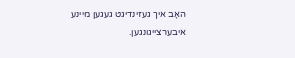האָב איך געזינדיגט געגען מיינע איבערצייגונגען.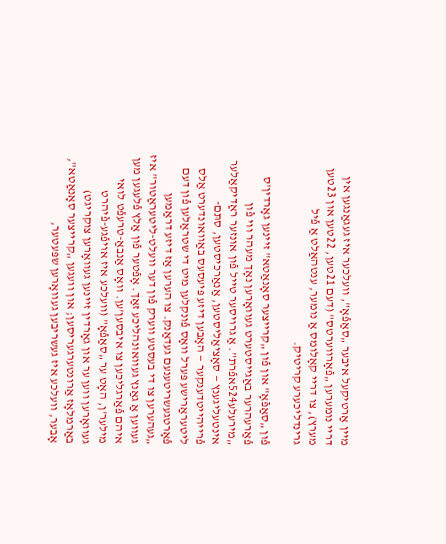מיין אַרטיקעל איבער „סאַפֿאָ", וועלכער איז געגאַנגען אין דריי נומערען „פֿאָרווערטס" (דעם 21טען, 22טען און 23טען מערץ), צו דריי קאָלומס אַ נומער, ענטהאַלט אַ פֿיל גרינדליכערע קריטיק.

פֿון „סאַפֿאָ" און פֿון „קרייצער סאָנאַטא" זיינען גאָרדין'ס פֿאַרעהרער באַגייסטערט געוואָרען נאָך מעהר ווי פֿון „מירעלע524אפֿרת". אַ גרױסער טייל פֿון אונזער ראַדיקאַלער אינטעליגענץ — סאָציאַליסטען, אַנאַרכיסטען, סתּם-פֿרייהייטדענקער — האָבען דיזע פּיעסעס באַוואונדערט אַלס ליטעראַרישע פּערל וואָס פֿונקלען מיט די שטראַלען פֿון דעם פֿאָרטגעשריטענעם געדאַנק. צו הערען אַז דיזע דראַמען „געהערען צו די בעסטע ווערק פֿון דער וועלט-ליטעראַטור" איז געווען אַ גאַנץ געוואונהליכע זאַך. אָפֿטער פֿון אַלץ פֿלעגען מען איהם פֿאַרגליכען צו איבסען'ען. וואָס אַנבאַ-טרעפֿט לואי מילער'ן, האָט ער „סאַפֿאָ" (וועלכע איז אױפֿגע-פֿיהרט געוואָרען ווען ער און גאָרדין זיינען געוואָרען צוקריגט) באַרמלאָז אַרונטערגעריסען; און וועגען „קרייצער סאָנאַטא", אָבער, וועלכע איז געשריבען געוואָרען שפּעטער,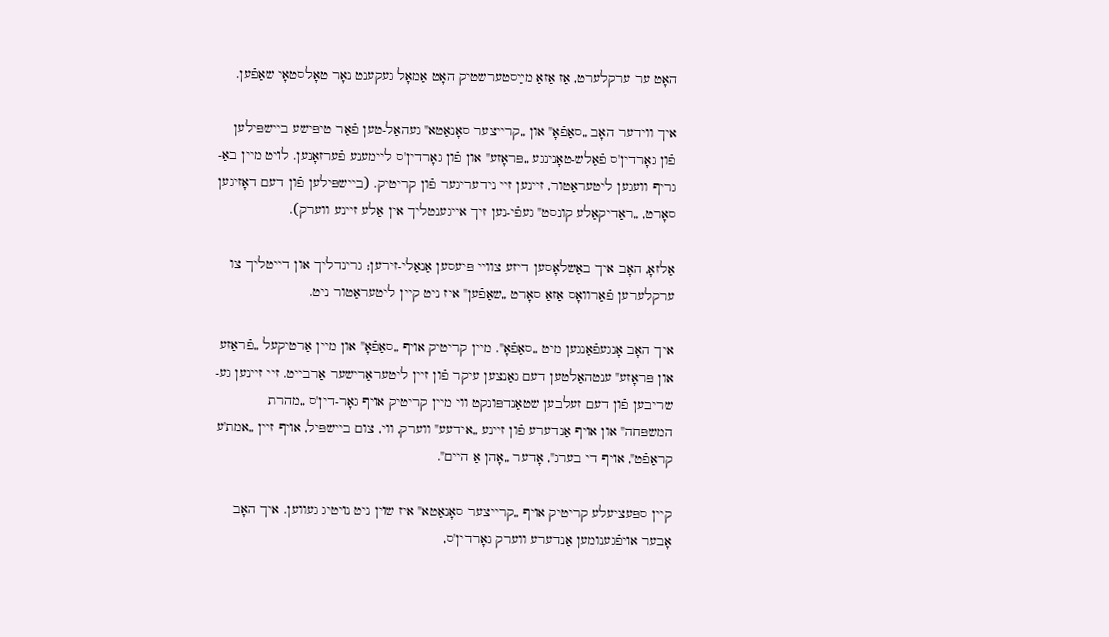האָט ער ערקלערט, אַז אַזאַ מײַסטערשטיק האָט אַמאָל געקענט נאָר טאָלסטאָי שאַפֿען.

איך ווידער האָב „סאַפֿאָ" און „קרייצער סאָנאַטא" געהאַל-טען פֿאַר טיפּישע ביישפּילען פֿון גאָרדין'ס פֿאַלש-טאָנינגע „פּראָזע" און פֿון גאָרדין'ס ליימענע פֿערזאָנען. לױט מיין באַ-גריף וועגען ליטעראַטור, זיינען זיי נידעריגער פֿון קריטיק. (ביישפּילען פֿון דעם דאָזיגען סאָרט, „ראַדיקאַלע קונסט" געפֿי-נען זיך אייגענטליך אין אַלע זיינע ווערק).

אַלזאָ, האָב איך באַשלאָסען דיזע צוויי פּיעסען אַנאַלי-זירען; גרינדליך און דייטליך צו ערקלערען פֿאַרוואָס אַזאַ סאָרט „שאַפֿען" איז ניט קיין ליטעראַטור ניט.

איך האָב אָנגעפֿאַנגען מיט „סאַפֿאָ". מיין קריטיק אױף „סאַפֿאָ" און מיין אַרטיקעל „פֿראַזע און פּראָזע" ענטהאַלטען דעם גאַנצען עיקר פֿון זיין ליטעראַרישער אַרבייט. זיי זיינען גע-שריבען פֿון דעם זעלבען שטאַנדפּונקט ווי מיין קריטיק אױף גאָר-דין'ס „מהרת המשפּחה" און אױף אַנדערע פֿון זיינע „אידעע" ווערק, ווי, צום ביישפּיל, אױף זיין „אמת'ע קראַפֿט", אױף די בערג", אָדער „אָהן אַ היים".

קיין ספּעציעלע קריטיק אױף „קרייצער סאָנאַטא" איז שױן ניט נױטיג געווען. איך האָב אָבער אױפֿגענומען אַנדערע ווערק גאָרדין'ס,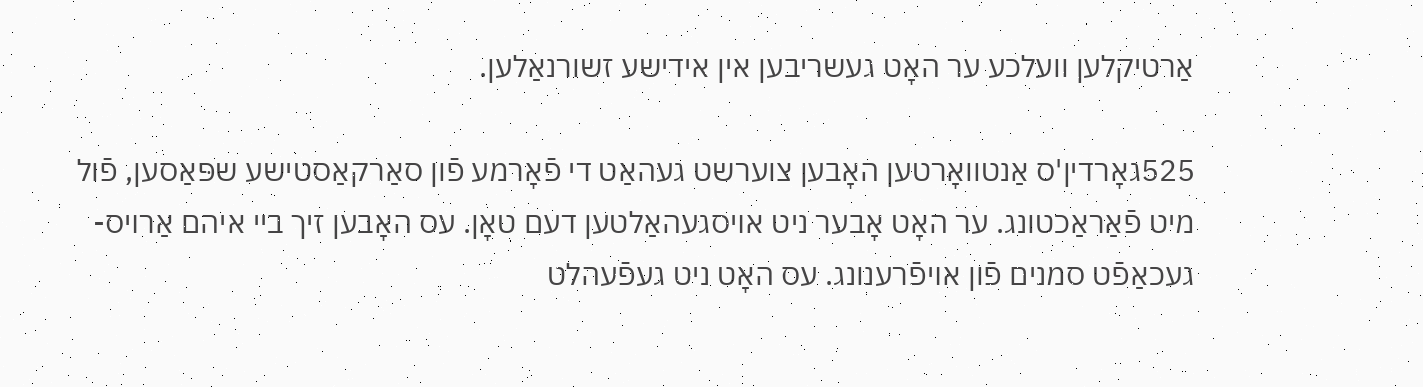אַרטיקלען וועלכע ער האָט געשריבען אין אידישע זשורנאַלען.

525גאָרדין'ס אַנטוואָרטען האָבען צוערשט געהאַט די פֿאָרמע פֿון סאַרקאַסטישע שפּאַסען, פֿול מיט פֿאַראַכטונג. ער האָט אָבער ניט אױסגעהאַלטען דעם טאָן. עס האָבען זיך ביי איהם אַרױס-געכאַפֿט סמנים פֿון אױפֿרענונג. עס האָט ניט געפֿעהלט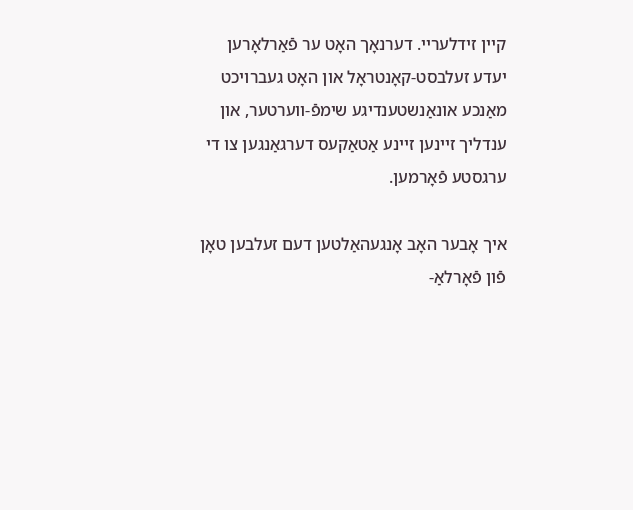קיין זידלעריי. דערנאָך האָט ער פֿאַרלאָרען יעדע זעלבסט-קאָנטראָל און האָט געברױכט מאַנכע אונאַנשטענדיגע שימפֿ-ווערטער, און ענדליך זיינען זיינע אַטאַקעס דערגאַנגען צו די ערגסטע פֿאָרמען.

איך אָבער האָב אָנגעהאַלטען דעם זעלבען טאָן פֿון פֿאָרלאַ-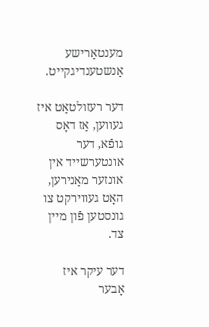מענטאַרישע אַנשטענדיגקייט.

דער רעזולטאַט איז געווען, אַז דאָס גופֿא, דער אונטערשייד אין אונזער מאַנירען, האָט געווירקט צו גונסטען פֿון מיין צד.

דער עיקר איז אָבער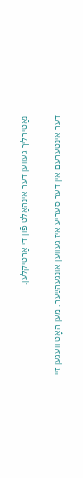נאַטירליך געווען דער אינהאַלט פֿון די אַרטיקלען.

דער אינטערעם אין דער סעריע איז געווען אונגעהײַער. מען האָט וועגען זיי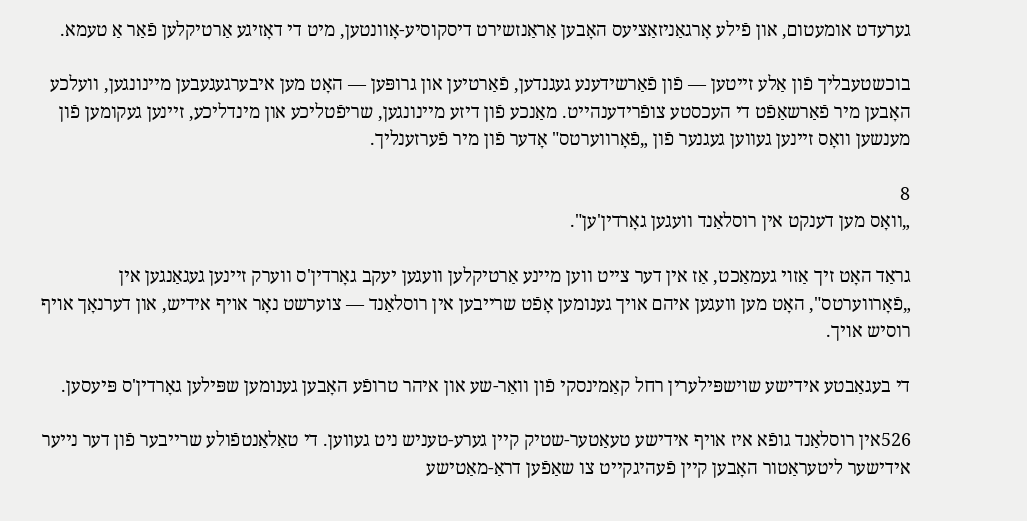גערעדט אומעטום, און פֿילע אָרגאַניזאַציעס האָבען אַראַנזשירט דיסקוסיע-אָוונטען, מיט די דאָזיגע אַרטיקלען פֿאַר אַ טעמא.

בוכשטעבליך פֿון אַלע זייטען — פֿון פֿאַרשידענע געגנדען, פֿאַרטיען און גרופּען — האָט מען איבערגעגעבען מיינונגען, וועלכע האָבען מיר פֿאַרשאַפֿט די העכסטע צופֿרידענהייט. מאַנכע פֿון דיזע מיינונגען, שריפֿטליכע און מינדליכע, זיינען געקומען פֿון מענשען וואָס זיינען געווען געגנער פֿון „פֿאָרווערטס" אָדער פֿון מיר פֿערזענליך.

8
„וואָס מען דענקט אין רוסלאַנד וועגען גאָרדין'ען".

גראַד האָט זיך אַזױ געמאַכט, אַז אין דער צייט ווען מיינע אַרטיקלען וועגען יעקב גאָרדין'ס ווערק זיינען געגאַנגען אין „פֿאָרווערטס", האָט מען וועגען איהם אױך גענומען אָפֿט שרייבען אין רוסלאַנד — צוערשט נאָר אױף אידיש, און דערנאָך אױף רוסיש אױך.

די בעגאַבטע אידישע שױשפּילערין רחל קאַמינסקי פֿון וואַר-שע און איהר טרופֿע האָבען גענומען שפּילען גאָרדין'ס פּיעסען.

526אין רוסלאַנד גופֿא איז אױף אידישע טעאַטער-שטיק קיין גערע-טעניש ניט געווען. די טאַלאַנטפֿולע שרייבער פֿון דער נייער אידישער ליטעראַטור האָבען קיין פֿעהיגקייט צו שאַפֿען דראַ-מאַטישע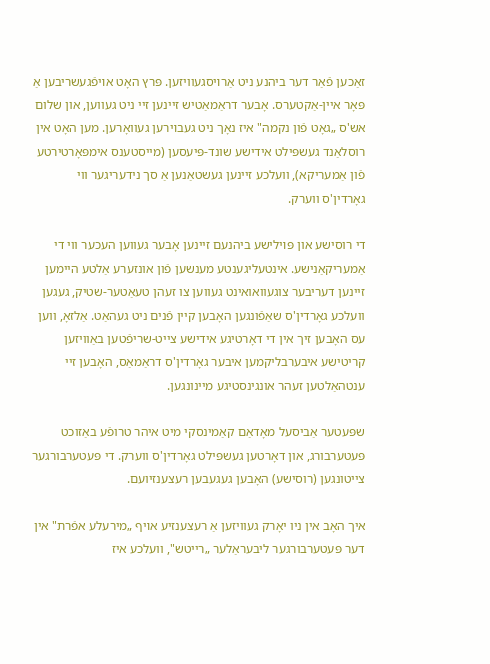זאַכען פֿאַר דער ביהנע ניט אַרױסגעוויזען. פּרץ האָט אױפֿגעשריבען אַ פּאָר איין-אַקטערס. אָבער דראַמאַטיש זיינען זיי ניט געווען, און שלום אש'ס „גאָט פֿון נקמה" איז נאָך ניט געבױרען געוואָרען. מען האָט אין רוסלאַנד געשפּילט אידישע שונד-פּיעסען (מייסטענס אימפּאָרטירטע פֿון אַמעריקא), וועלכע זיינען געשטאַנען אַ סך נידעריגער ווי גאָרדין'ס ווערק.

די רוסישע און פּױלישע ביהנעם זיינען אָבער געווען העכער ווי די אַמעריקאַנישע. אינטעליגענטע מענשען פֿון אונזערע אַלטע היימען זיינען דעריבער צוגעוואואינט געווען צו זעהן טעאַטער-שטיק, געגען וועלכע גאָרדין'ס שאַפֿונגען האָבען קיין פֿנים ניט געהאַט. אַלזאָ, ווען עס האָבען זיך אין די דאָרטיגע אידישע צייט-שריפֿטען באַוויזען קריטישע איבערבליקמען איבער גאָרדין'ס דראַמאַס, האָבען זיי ענטהאַלטען זעהר אונגינסטיגע מיינונגען.

שפּעטער אַביסעל מאָדאַם קאַמינסקי מיט איהר טרופֿע באַזוכט פּעטערבורג, און דאָרטען געשפּילט גאָרדין'ס ווערק. די פּעטערבורגער צייטונגען (רוסישע) האָבען געגעבען רעצענזיועם.

איך האָב אין ניו יאָרק געוויזען אַ רעצענזיע אױף „מירעלע אפֿרת" אין דער פּעטערבורגער ליבעראַלער „רייטש", וועלכע איז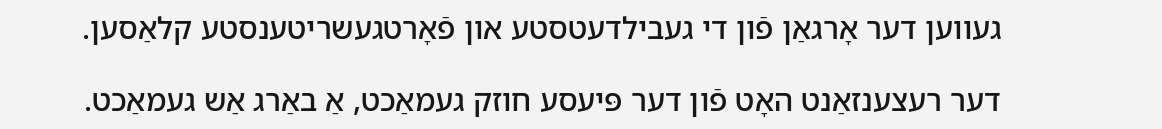געווען דער אָרגאַן פֿון די געבילדעטסטע און פֿאָרטגעשריטענסטע קלאַסען.

דער רעצענזאַנט האָט פֿון דער פּיעסע חוזק געמאַכט, אַ באַרג אַש געמאַכט.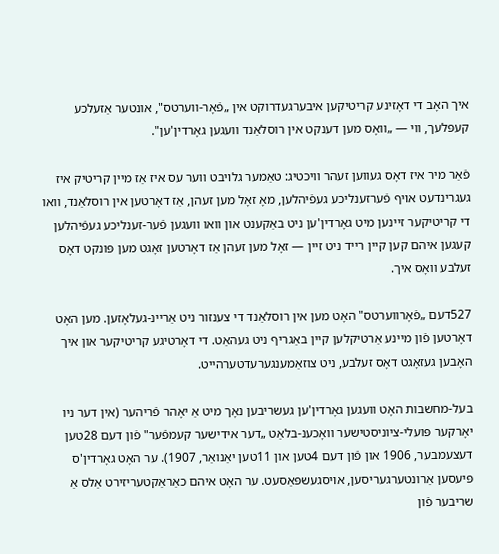איך האָב די דאָזינע קריטיקען איבערגעדרוקט אין „פֿאָר-ווערטס", אונטער אַזעלכע קעפּלעך, ווי — „וואָס מען דענקט אין רוסלאַנד וועגען גאָרדין'ען".

פֿאַר מיר איז דאָס געווען זעהר וויכטיג: טאַמער גלױבט ווער עס איז אַז מיין קריטיק איז געגרינדעט אױף פֿערזענליכע געפֿיהלען, מאָ זאָל מען זעהן, אַז דאָרטען אין רוסלאַנד, וואו די קריטיקער זיינען מיט גאָרדין'ען ניט באַקענט און וואו וועגען פֿער-זענליכע געפֿיהלען קעגען איהם קען קיין רייד ניט זיין — זאָל מען זעהן אַז דאָרטען זאָגט מען פּונקט דאָס זעלבע וואָס איך.

527דעם „פֿאָרווערטס" האָט מען אין רוסלאַנד די צענזור ניט אַריינ-געלאָזען. מען האָט דאָרטען פֿון מיינע אַרטיקלען קיין באַגריף ניט געהאַט. די דאָרטיגע קריטיקער און איך האָבען געזאָגט דאָס זעלבע, ניט צוזאַמענגערעדטערהייט.

בעל-מחשבות האָט וועגען גאָרדין'ען געשריבען נאָך מיט אַ יאָהר פֿריהער (אין דער ניו יאָרקער פּועלי-ציוניסטישער וואָכענ-בלאַט „דער אידישער קעמפֿער" פֿון דעם 28טען דעצעמבער, 1906 און פֿון דעם 4טען און 11טען יאַנואַר, 1907). ער האָט גאָרדין'ס פּיעסען אַרונטערגעריסען, אױסגעשפּאַסעט. ער האָט איהם כאַראַקטעריזירט אַלס אַ שריבער פֿון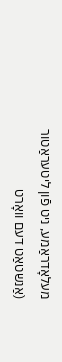מעלאָדראַמע, ניט פֿון ליטעראַטור (אַנשטאַט דעם וואָרט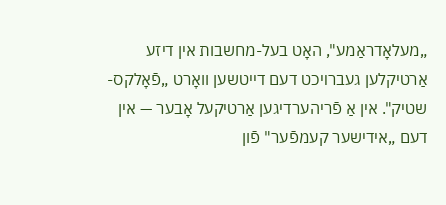„מעלאָדראַמע", האָט בעל-מחשבות אין דיזע אַרטיקלען געברױכט דעם דייטשען וואָרט „פֿאָלקס-שטיק". אין אַ פֿריהערדיגען אַרטיקעל אָבער — אין דעם „אידישער קעמפֿער" פֿון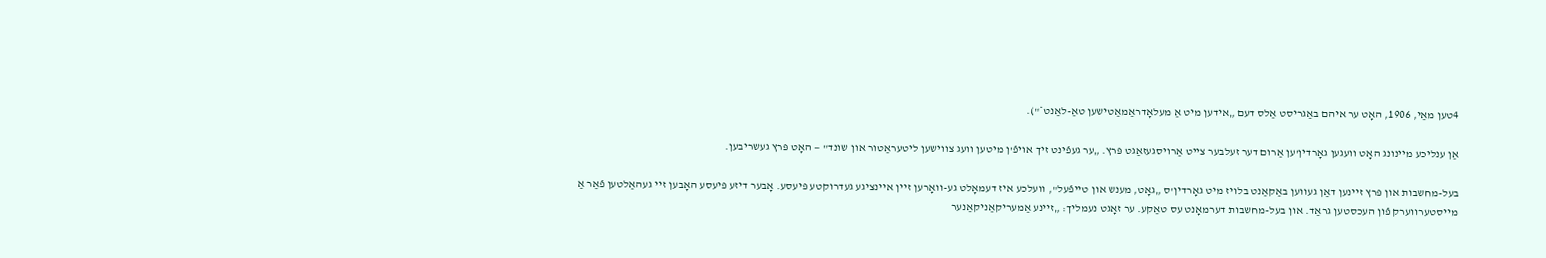4טען מאַי, 1906, האָט ער איהם באַגריסט אַלס דעם „אידען מיט אַ מעלאָדראַמאַטישען טאַ-לאַנט*").

אַן ענליכע מיינונג האָט וועגען גאָרדין'ען אַרום דער זעלבער צייט אַרױסגעזאַגט פּרץ. „ער געפֿינט זיך אױפֿ'ן מיטען וועג צווישען ליטעראַטור און שונד" — האָט פּרץ געשריבען.

בעל-מחשבות און פּרץ זיינען דאַן געווען באַקאַנט בלױז מיט גאָרדין'ס „גאָט, מענש און טייפֿעל", וועלכע איז דעמאָלט גע-וואָרען זיין איינציגע געדרוקטע פּיעסע. אָבער דיזע פּיעסע האָבען זיי געהאַלטען פֿאַר אַ מייסטערווערק פֿון העכסטען גראַד. און בעל-מחשבות דערמאָנט עס טאַקע. ער זאָגט נעמליך: „זיינע אַמעריקאַניקאַנער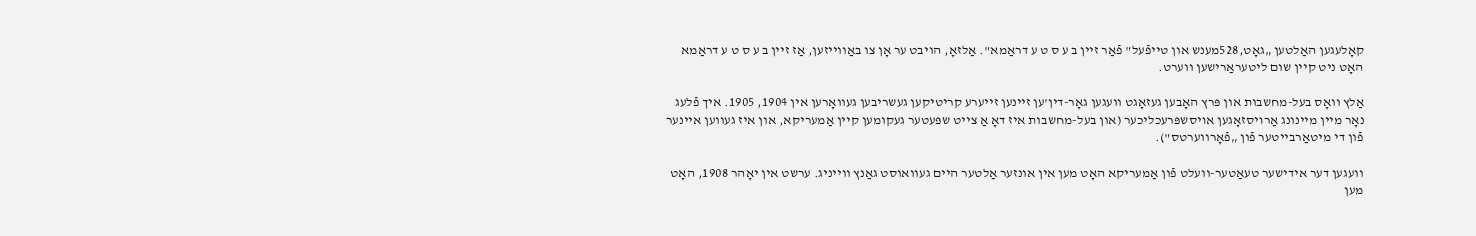קאָלעגען האַלטען „גאָט,528מענש און טייפֿעל" פֿאַר זיין ב ע ס ט ע דראַמא". אַלזאָ, הויבט ער אָן צו באַווייזען, אַז זיין ב ע ס ט ע דראַמא האָט ניט קיין שום ליטעראַרישען ווערט.

אַלץ וואָס בעל-מחשבות און פּרץ האָבען געזאָגט וועגען גאָר-דין'ען זיינען זייערע קריטיקען געשריבען געוואָרען אין 1904, 1905. איך פֿלעג נאָר מיין מיינונג אַרױסזאָגען אױסשפּרעכליכער (און בעל-מחשבות איז דאָ אַ צייט שפּעטער געקומען קיין אַמעריקא, און איז געווען איינער פֿון די מיטאַרבייטער פֿון „פֿאָרווערטס").

וועגען דער אידישער טעאַטער-וועלט פֿון אַמעריקא האָט מען אין אונזער אַלטער היים געוואוסט גאַנץ ווייניג. ערשט אין יאָהר 1908, האָט מען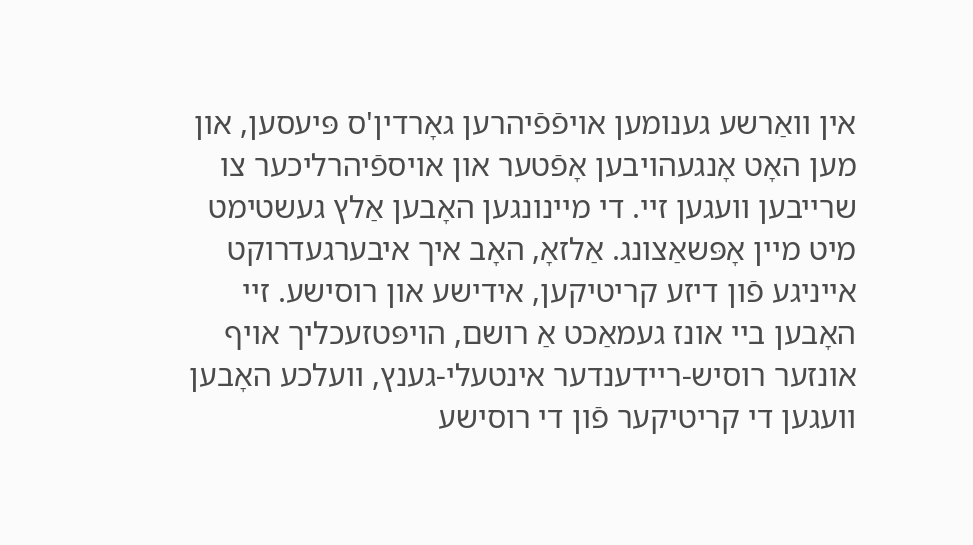אין וואַרשע גענומען אױפֿפֿיהרען גאָרדין'ס פּיעסען, און מען האָט אָנגעהױבען אָפֿטער און אױספֿיהרליכער צו שרייבען וועגען זיי. די מיינונגען האָבען אַלץ געשטימט מיט מיין אָפּשאַצונג. אַלזאָ, האָב איך איבערגעדרוקט אייניגע פֿון דיזע קריטיקען, אידישע און רוסישע. זיי האָבען ביי אונז געמאַכט אַ רושם, הױפּטזעכליך אױף אונזער רוסיש-ריידענדער אינטעלי-גענץ, וועלכע האָבען וועגען די קריטיקער פֿון די רוסישע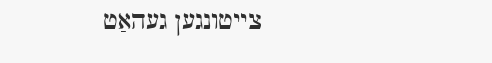צייטונגען געהאַט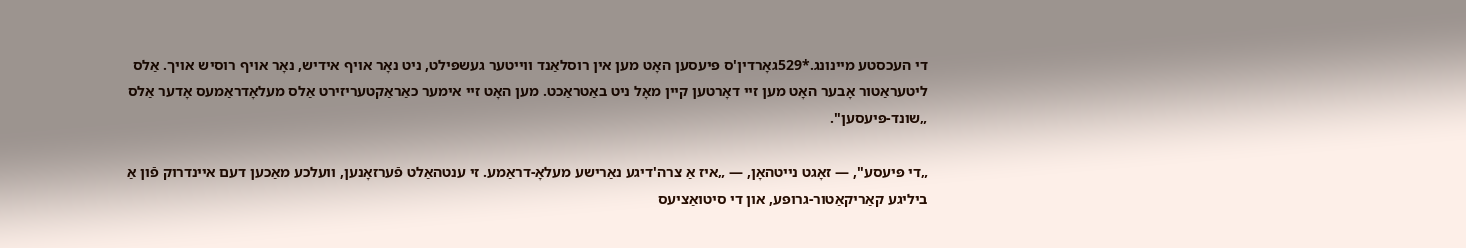די העכסטע מיינונג.*529גאָרדין'ס פּיעסען האָט מען אין רוסלאַנד ווייטער געשפּילט, ניט נאָר אױף אידיש, נאָר אױף רוסיש אױך. אַלס ליטעראַטור אָבער האָט מען זיי דאָרטען קיין מאָל ניט באַטראַכט. מען האָט זיי אימער כאַראַקטעריזירט אַלס מעלאָדראַמעס אָדער אַלס „שונד-פּיעסען".

„די פּיעסע", — זאָגט נייטהאָן, — „איז אַ צרה'דיגע נאַרישע מעלאָ-דראַמע. זי ענטהאַלט פֿערזאָנען, וועלכע מאַכען דעם איינדרוק פֿון אַ ביליגע קאַריקאַטור-גרופּע, און די סיטואַציעס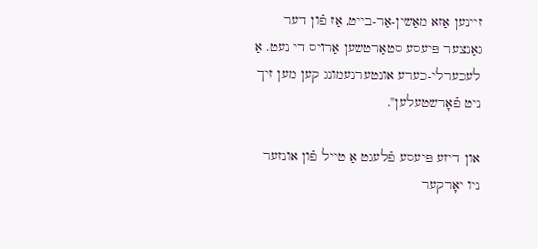זיינען אַזא מאַשין-אַר-בייט, אַז פֿון דער גאַנצער פּיעסע סטאַרטשען אַרױס די נעט. אַ לעכערלי-כערע אונטערנעמונג קען מען זיך ניט פֿאָרשטעלען".

און דיזע פּיעסע פֿלעגט אַ טייל פֿון אונזער ניו יאָרקער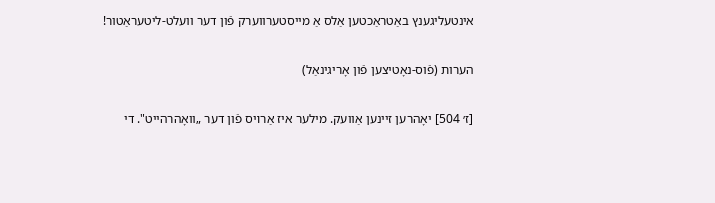אינטעליגענץ באַטראַכטען אַלס אַ מייסטערווערק פֿון דער וועלט-ליטעראַטור!

הערות (פֿוס-נאָטיצען פֿון אָריגינאַל)

[ז׳ 504] יאָהרען זיינען אַוועק. מילער איז אַרױס פֿון דער „וואָהרהייט". די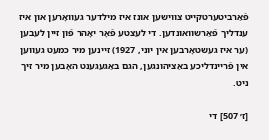פֿאַרביטערטקייט צווישען אונז איז מילדער געוואָרען און איז ענדליך פֿאַרשוואונדען. די לעצטע פֿאָר יאָהר פֿון זיין לעבען (ער איז געשטאָרבען אין יוני, 1927) זיינען מיר כמעט געווען אין פֿריינדליכע באַציהונגען, הגם באַגעגענט האָבען מיר זיך ניט.

[ז׳ 507] די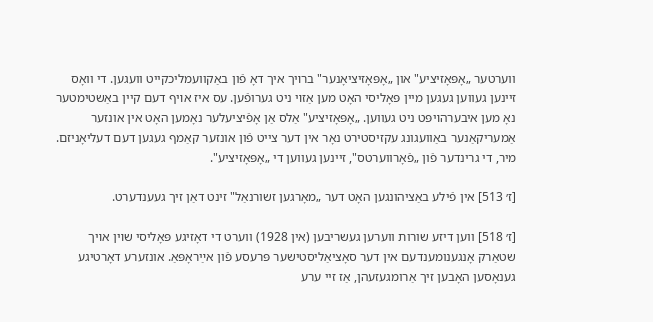ווערטער „אָפּאָזיציע" און „אָפּאָזיציאָנער" ברױך איך דאָ פֿון באַקוועמליכקייט וועגען. די וואָס זיינען געווען געגען מיין פּאָליסי האָט מען אַזױ ניט גערופֿען. עס איז אױף דעם קיין באַשטימטער נאָ מען איבערהױפּט ניט געווען. „אָפּאָזיציע" אַלס אַן אָפֿיציעלער נאָמען האָט אין אונזער אַמעריקאַנער באַוועגונג עקזיסטירט נאָר אין דער צייט פֿון אונזער קאַמף געגען דעם דעליאָניזם. מיר, די גרינדער פֿון „פֿאָרווערטס", זיינען געווען די „אָפּאָזיציע".

[ז׳ 513] אין פֿילע באַציהונגען האָט דער „מאָרגען זשורנאַל" זינט דאַן זיך געענדערט.

[ז׳ 518] ווען דיזע שורות ווערען געשריבען (אין 1928) ווערט די דאָזיגע פּאָליסי שױן אױך שטאַרק אָנגענומענדעם אין דער סאָציאַליסטישער פּרעסע פֿון אײַראָפּאַ. אונזערע דאָרטיגע גענאָסען האָבען זיך אַרומגעזעהן, אַז זיי ערע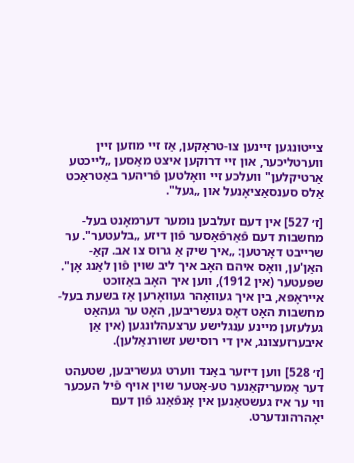צייטונגען זיינען צו-טראָקען, אַז זיי מוזען זיין ווערטליכער, און זיי דרוקען איצט מאַסען „לייכטע אַרטיקלען" וועלכע זיי וואָלטען פֿריהער באַטראַכט אַלס סענסאַציאָנעל און „געל".

[ז׳ 527] אין דעם זעלבען נומער דערמאָנט בעל-מחשבות דעם פֿאַרפֿאַסער פֿון דיזע „בלעטער". ער שרייבט דאָרטען: „איך שיק אַ גרוס צו אב. קאַ-האַן'ען, וואָס איהם האָב איך ליב שױן פֿון לאַנג אָן". שפּעטער (אין 1912), ווען איך האָב באַזוכט אייראָפּא, בין איך געוואָהר געוואָרען אַז בשעת בעל-מחשבות האָט דאָס געשריבען, האָט ער געהאַט געלעזען מיינע ענגלישע ערצעהלונגען (אין אַן איבערזעצונג, אין די רוסישע זשורנאַלען).

[ז׳ 528] ווען דיזער באַנד ווערט געשריבען, שטעהט דער אַמעריקאַנער טע-אַטער שױן אױף פֿיל העכער ווי ער איז געשטאַנען אין אָנפֿאַנג פֿון דעם יאָהרהונדערט.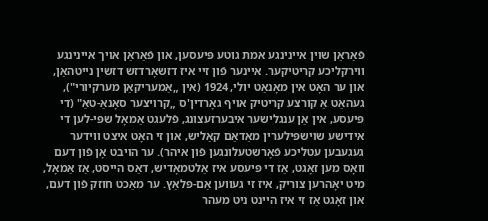פֿאַראַן שױן איינינגע אמת גוטע פּיעסען, און פֿאַראַן אױך איינינגע ווירקליכע קריטיקער. איינער פֿון זיי איז דזשאָרדזש דזשין נייטהאַן, און ער האָט אין מאָנאַט יולי, 1924 (אין „אַמעריקאַן מערקיורי"), געהאַט אַ קורצע קריטיק אױף גאָרדין'ס „קרױצער סאָנאַ-טאַ" (די פּיעסע, אין אַן ענגלישער איבערזעצונג, פֿלעגט אַמאָל שפּי-לען די אידישע שױשפּילערין מאַדאַם קאַליש, און זי האָט איצט ווידער געגעבען עטליכע פֿאָרשטעלונגען פֿון איהר). ער הױבט אָן פֿון דעם וואָס מען זאָגט, אַז די פּיעסע איז אַלטמאָדיש, דאַס הייסט, אַז אַמאָל, מיט יאָהרען צוריק, איז זי געווען אַם-פּלאַץ. ער מאַכט חוזק פֿון דעם, און זאָגט אַז זי איז היינט ניט מעהר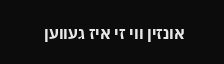אונזין ווי זי איז געווען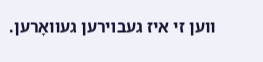ווען זי איז געבױרען געוואָרען.